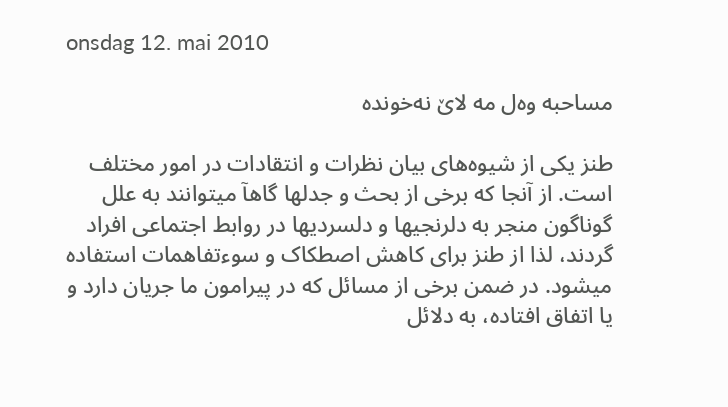onsdag 12. mai 2010

مساحبە وەل مه لاێ نەخوندە

طنز یکی از شیوه‌های بیان نظرات و انتقادات در امور مختلف است. از آنجا که‌ برخی از بحث و جدلها گاهآ میتوانند به‌ علل گوناگون منجر به‌ دلرنجیها و دلسردیها در روابط اجتماعی افراد گردند، لذا از طنز برای کاهش اصطکاک و سوءتفاهمات استفاده‌ میشود. در ضمن برخی از مسائل که‌ در پیرامون ما جریان دارد و یا اتفاق افتاده‌، به‌ دلائل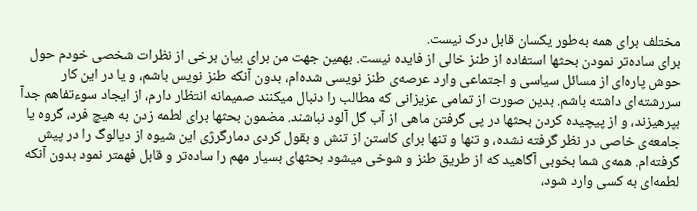مختلف برای همه‌ به‌طور یکسان قابل درک نیست.
برای ساده‌تر نمودن بحثها استفاده‌ از طنز خالی از فایده‌ نیست. بهمین جهت من برای بیان برخی از نظرات شخصی خودم حول حوش پاره‌ای از مسائل سیاسی و اجتماعی وارد عرصه‌ی طنز نویسی شده‌ام، بدون آنکه‌ طنز نویس باشم، و یا در این کار سررشته‌ای داشته‌ باشم. بدین صورت از تمامی عزیزانی که‌ مطالب را دنبال میکنند صمیمانه‌ انتظار دارم، از ایجاد سوءتفاهم جدآ بپرهیزند، و از پیچیده‌ کردن بحثها در پی گرفتن ماهی از آب گل آلود نباشند. مضمون بحثها برای لطمه‌ زدن به‌ هیچ فرد، گروه‌ یا جامعه‌ی خاصی در نظر گرفته‌ نشده‌، و تنها و تنها برای کاستن از تنش و بقول کردی دمارگرژی این شیوه‌ از دیالوگ را در پیش گرفته‌ام. همه‌ی شما بخوبی آگاهید که‌ از طریق طنز و شوخی میشود بحثهای بسیار مهم را ساده‌تر و قابل فهمتر نمود بدون آنکه‌ لطمه‌ای به‌ کسی وارد شود،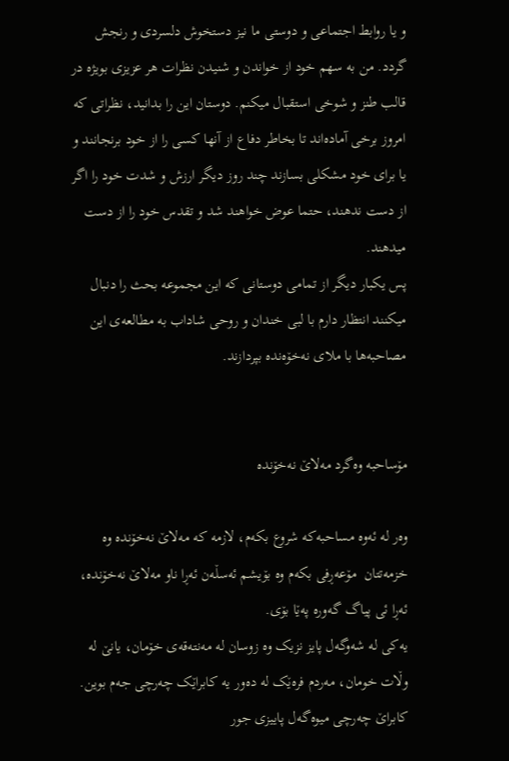و یا روابط اجتماعی و دوستی ما نیز دستخوش دلسردی و رنجش گردد. من به‌ سهم خود از خواندن و شنیدن نظرات هر عزیزی بویژه‌ در قالب طنز و شوخی استقبال میکنم. دوستان این را بدانید، نظراتی که‌ امروز برخی آماده‌اند تا بخاطر دفاع از آنها کسی را از خود برنجانند و یا برای خود مشکلی بسازند چند روز دیگر ارزش و شدت خود را اگر از دست ندهند، حتما عوض خواهند شد و تقدس خود را از دست میدهند.
پس یکبار دیگر از تمامی دوستانی که‌ این مجموعه‌ بحث را دنبال میکنند انتظار دارم با لبی خندان و روحی شاداب به‌ مطالعه‌ی این مصاحبه‌ها با ملای نه‌خۆه‌نده‌ بپردازند.


مۆساحبه‌ وه‌گرد مه‌لاێ نه‌خۆنده‌

وه‌ر له‌ ئه‌وه‌ مساحبه‌که‌ شروع بکه‌م، لازمه‌ که‌ مه‌لاێ نه‌خۆنده وه‌ خزمه‌تتان ‌ مۆعه‌ڕفی بکه‌م وه‌ بۆیشم ئه‌سڵه‌ن ئه‌ڕا ناو مه‌لاێ نه‌خۆنده،‌ ئه‌ڕا ئی پیاگ گه‌وره‌ په‌ێا بۆی.
یه‌کی له‌ شه‌وگه‌ل پایز نزیک وه‌ زوسان له‌ مه‌نته‌قه‌ی خۆمان، یانێ له‌ وڵات خومان، مه‌ردم فره‌ێک له‌ ده‌ور یه‌ کابراێک چه‌رچی جه‌م بوین. کابراێ چه‌رچی میوه‌گه‌ل پاییزی جور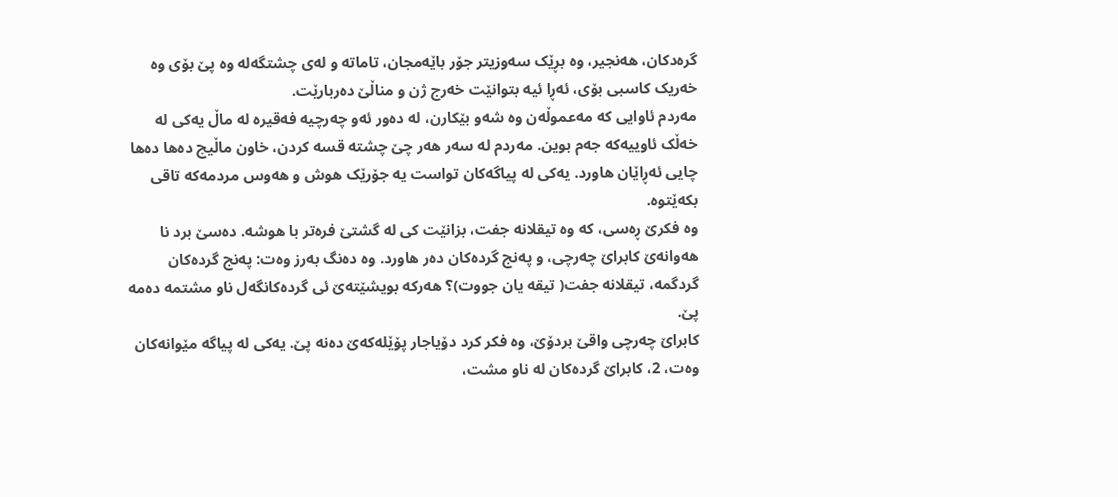گره‌دکان، هه‌نجیر، وه‌ بڕێک سه‌وزیتر جۆر باێه‌مجان، تاماته‌ و له‌ی چشتگه‌له‌ وه‌ پێ بۆی وه‌ خه‌ریک کاسبی بۆی، ئه‌ڕا ئیه‌ بتوانێت خه‌رج ژن و مناڵێ ده‌ربارێت.
مه‌ردم ئاوایی که‌ مه‌عموڵه‌ن وه‌ شه‌و بێکارن، له‌ ده‌ور ئه‌و چه‌رچیه‌ فه‌قیره‌ له‌ ماڵ یه‌کی له‌ خه‌ڵک ئاوییه‌که‌ جه‌م بوین. مه‌ردم له‌ سه‌ر هه‌ر چێ چشته‌ قسه‌ کردن، خاون ماڵیچ ده‌ها ده‌ها چایی ئه‌ڕاێان هاورد. یه‌کی له‌ پیاگه‌کان تواست یه‌ جۆرێک هوش و هه‌وس مردمه‌که‌ تاقی بکه‌ێتوه‌.
وه‌ فکرێ ڕه‌سی، که‌ وه‌ تیقلانه‌ جفت، بزانێت کی له‌ گشتێ فره‌تر با هوشه‌. ده‌سێ برد نا هه‌وانه‌ێ کابراێ چه‌رچی، و په‌نج گرده‌کان ده‌ر هاورد. وه‌ ده‌نگ به‌رز وه‌ت: په‌نج گرده‌کان گردگمه‌، تیقلانه جفت‌( تیقه‌ یان جووت)؟ هه‌رکه‌ بویشێته‌ێ ئی گرده‌کانگه‌ل ناو مشتمه‌ ده‌مه‌ پێ.
کابراێ چه‌رچی واقێ بردۆێ، وه‌ فکر کرد دۆیاجار پۆێله‌که‌ێ ده‌نه‌ پێ. یه‌کی له‌ پیاگه‌ مێوانه‌کان وه‌ت، 2، کابراێ گرده‌کان له‌ ناو مشت،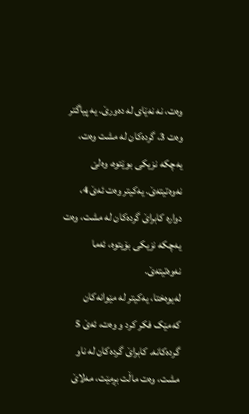وه‌ت، نه‌ نه‌ێای له‌ ده‌ورێ. یه‌ پیاگتر وه‌ت 3، گرده‌کان له‌ مشت وه‌ت، یه‌چکه‌ نزیکی بوێتوه‌، وه‌لێ نه‌وه‌تیته‌ێ. یه‌کیتر وه‌ت ئه‌ێ 4، دواره‌ کابراێ گرده‌کان له‌ مشت، وه‌ت یه‌چکه‌ نزیکی بۆیتوه‌، ئه‌ما نه‌وه‌تیته‌ێ.
له‌یوه‌ختا، یه‌کیتر له‌ مێوانه‌کان که‌مێک فکر کرد و وه‌ت، ئه‌ێ 5 گرده‌کانه‌. کابراێ گرده‌کان له‌ ناو مشت، وه‌ت ماڵت بڕمێت، مه‌لاێ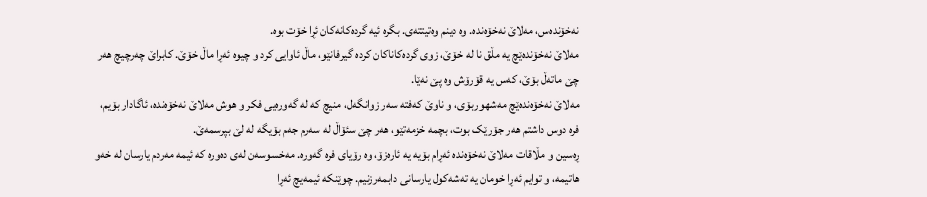نه‌خۆنده‌س، مه‌لاێ نه‌خۆه‌نده. وه‌ دینم وه‌تیتته‌ی. بگره‌ ئیه‌ گرده‌کانه‌کان ئڕا خۆت بوه‌.
مه‌لاێ نه‌خۆنده‌ێچ یه‌ مڵق نا له‌ خۆێ، زوی گرده‌کاناکان کرده‌ گیرفانێو، ماڵ ئاوایی کرد و چیوه‌ ئه‌ڕا ماڵ خۆێ. کابراێ چه‌رچیچ هه‌ر چێ ماته‌ڵ بۆێ، که‌س یه‌ قۆرۆش وه‌ پێ نه‌ێا.
مه‌لاێ نه‌خۆه‌نده‌ێچ مه‌شهوربۆی، و ناوێ که‌فته‌ سه‌ر زوانگه‌ل، منیچ که‌ له‌ گه‌وره‌یی فکر و هوش مه‌لاێ نه‌خۆه‌نده‌، ئاگادار بۆیم، فره‌ دوس داشتم هه‌ر جۆرێک بوت، بچمه‌ خزمه‌تێو، هه‌ر چێ سئۆاڵ له‌ سه‌رم جه‌م بۆیگه‌ له‌ لێ بپرسمه‌ێ.
ڕه‌سین و مڵاقات مه‌لاێ نه‌خۆه‌نده‌ ئه‌ڕام بۆیه‌ یه‌ ئاره‌زۆ، وه‌ رۆیای فره‌ گه‌وره‌. مه‌خسوسه‌ن له‌ی ده‌وره که‌‌ ئیمه‌ مه‌ردم یارسان له‌ خه‌و هاتیمه‌، و توایم ئه‌ڕا خومان یه‌ ته‌شه‌کول یارسانی دابمه‌رزنیم. چوێنکه‌ ئیمه‌یچ ئه‌ڕا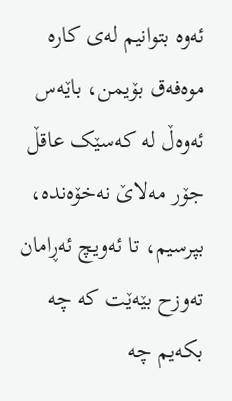ئه‌وه‌ بتوانیم له‌ی کاره‌ موه‌فه‌ق بۆیمن، باێه‌س ئه‌وه‌ڵ له‌ که‌سێک عاقڵ جۆر مه‌لاێ نه‌خۆه‌نده‌، بپرسیم، تا ئه‌ویچ ئه‌ڕامان ته‌وزح بێه‌ێت که‌ چه‌ بکه‌یم چه‌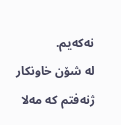نه‌که‌یم.
له‌ شۆن خاونکار ژنه‌فتم که‌ مه‌لا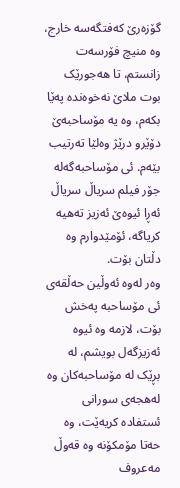گۆزه‌رێ که‌فتگه‌سه‌ خارج، وه‌ منیچ فۆرسه‌ت زانستم، تا هه‌جورێک بوت ملاێ نه‌خوه‌نده‌ په‌ێا بکه‌م، وه‌ یه‌ مۆساحبه‌ێ دۆێرو درێژ وه‌لێا ته‌رتیب بێه‌م. ئی مۆساحبه‌گه‌له‌ جۆر فیلم سریاڵ سریاڵ ئه‌ڕا ئیوه‌ێ ئه‌زیز ته‌هیه‌ کریاگه‌، ئۆمێدوارم وه‌ دڵتان بۆت.
وه‌ر له‌وه‌ ئه‌وڵین حه‌ڵقه‌ی ئی مۆساحبه‌ په‌خش بۆت، لازمه‌ وه‌ ئیوه‌ ئه‌زیزگه‌ل بویشم، له‌ بڕێک له‌ مۆساحبه‌کان وه‌ له‌هجه‌ی سورانی ئستفاده‌ کریه‌ێت، وه‌ حه‌تا مۆمکۆنه‌ وه‌ قه‌وڵ مه‌عروف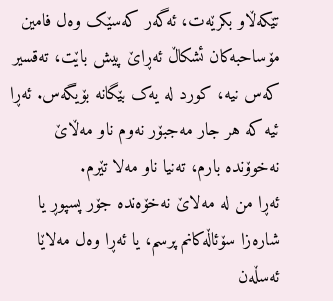تێكه‌ڵاو بکرێه‌ت، ئه‌گه‌ر که‌سێک وه‌ل فامین مۆساحبه‌کان ئشکاڵ ئه‌ڕاێ پیش باێت، ته‌قسیر که‌س نیه‌، کورد له‌ یه‌ک بێگانه‌ بۆیگه‌س. ئه‌ڕا ئیه‌ که‌ هر جار مه‌جبۆر نه‌وم ناو مه‌ڵاێ نه‌خوۆنده‌ بارم، ته‌نیا ناو مه‌لا تێرم.
ئه‌ڕا من له‌ مه‌لاێ نه‌خۆه‌نده‌ جۆر پسپوڕ یا شاره‌زا سۆئاڵه‌کانم پرسم، یا ئه‌ڕا وه‌ل مه‌لاێا ئه‌سڵه‌ن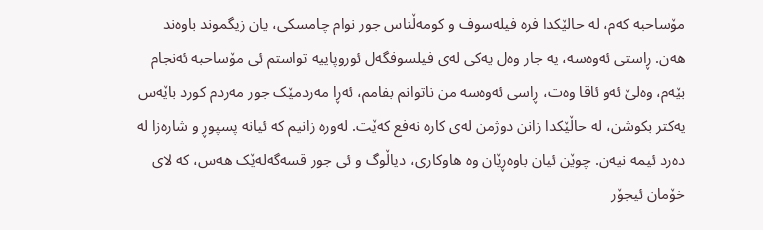مۆساحبه‌ که‌م، له‌ حالێکدا فره‌ فیله‌سوف و کومه‌ڵناس جور نوام چامسکی، یان زیگموند باوه‌ند هه‌ن. ڕاستی ئه‌وه‌سه‌، یه‌ جار وه‌ل یه‌کی له‌ی فیلسوفگه‌ل ئوروپاییه‌ تواستم ئی مۆساحبه‌ ئه‌نجام بێه‌م، وه‌لێ ئه‌و ئاقا وه‌ت، ڕاسی ئه‌وه‌سه‌ من ناتوانم بفامم، ئه‌ڕا مه‌ردمێک جور مه‌ردم کورد باێه‌س یه‌کتر بکوشن، له‌ حاڵێکدا زانن دوژمن له‌ی کاره‌ نه‌فع که‌ێت. له‌وره‌ زانیم که‌ ئیانه‌ پسپوڕ و شاره‌زا له‌ ده‌رد ئیمه‌ نیه‌ن. چوێن ئیان باوه‌ڕێان وه‌ هاوکاری، دیاڵوگ و ئی جور قسه‌گه‌له‌ێک‌ هه‌س، که‌ لای خۆمان ئیجۆر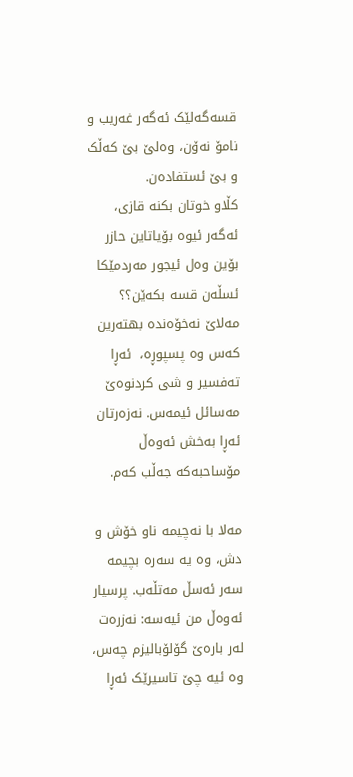قسه‌گه‌لێک ئه‌گه‌ر غه‌ریب و نامۆ نه‌ۆن، وه‌لێ بێ که‌ڵک و بێ ئستفاده‌ن.
کڵاو خوتان بکنه‌ قازی، ئه‌گه‌ر ئیوه‌ بۆیاتاین حازر بۆین وه‌ل ئیجور مه‌ردمێکا ئسڵه‌ن قسه‌ بکه‌ێن؟؟
مه‌لاێ نه‌خۆه‌نده‌ بهته‌رین که‌س وه‌ پسپوڕه‌، ‌ ئه‌ڕا ته‌فسیر و شی کردنوه‌ێ مه‌سائل ئیمه‌س‌. نه‌زه‌رتان ئه‌ڕا به‌خش ئه‌وه‌ڵ مۆساحبه‌که‌ جه‌ڵب که‌م.

مه‌لا با نه‌چیمه‌ ناو خۆش و دش، وه‌ یه‌ سه‌ره‌ بچیمه‌ سه‌ر ئه‌سڵ مه‌تڵه‌ب. پرسیار ئه‌وه‌ڵ من ئیه‌سه‌: نه‌زره‌ت له‌ر باره‌ێ گۆلۆبالیزم چه‌س، وه‌ ئیه‌ چێ تاسیرێک ئه‌ڕا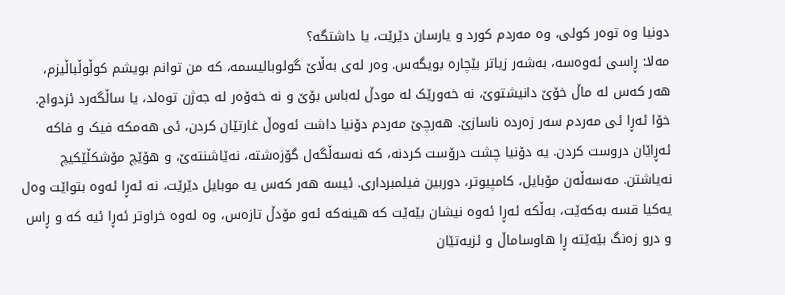دونیا وه‌ توه‌ر کولی، وه‌ مه‌ردم کورد و یارسان دێرێت، یا داشتگه‌؟
مه‌لا: ڕاسی ئه‌وه‌سه‌، به‌شه‌ر زیاتر بێچاره‌ بویگه‌س. وه‌ر له‌ی به‌ڵاێ گولوبالیسمه‌، که من توانم بویشم کوڵوڵباڵیزم، هه‌ر که‌س له‌ ماڵ خۆێ دانیشتوێ، نه‌ خه‌ورێک له‌ مودڵ له‌باس بۆێ و نه‌ خه‌ۆه‌ر له‌ جه‌ژن توه‌لد، یا ساڵگه‌رد ئزدواج. خۆا ئه‌ڕا ئی مه‌ردم سه‌ر زه‌رده‌ ناسازێ. هه‌رچێ مه‌ردم دۆنیا داشت ئه‌وه‌ڵ غارتێان کردن، ئی هه‌مکه‌ فیک و فاکه‌ ئه‌ڕاێان دروست کردن. یه‌ دۆنیا چشت درۆست کردنه‌، که‌ نه‌سه‌ڵگه‌ل گۆزه‌شته‌، نه‌ێاشنته‌ێ، و هۆێچ مۆشکڵێکیچ نه‌یاشتن. مه‌سه‌ڵه‌ن مۆبایل، کامپیوتر، دوربین فیلمبرداری. ئیسه‌ هه‌ر‌ که‌س یه‌ موبایل دێرێت، نه‌ ئه‌ڕا ئه‌وه‌ بتواێت وه‌ل یه‌کیا قسه‌ به‌که‌ێت، به‌ڵکه‌ ئه‌ڕا ئه‌وه‌ نیشان بێه‌ێت که‌ هینه‌که‌ ئه‌و مۆدڵ تازه‌س، وه‌ له‌وه‌ خراوتر ئه‌ڕا ئیه‌ که‌ و ڕاس و درو زه‌نگ بێه‌ێته‌ ڕا هاوساماڵ و ئزیه‌تێان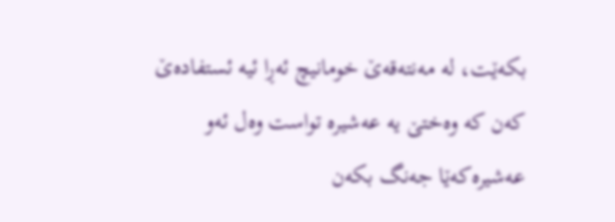بکه‌ێت، له‌ مه‌نته‌قه‌ێ خومانیچ ئه‌ڕا ئیه‌ ئستفاده‌ێ که‌ن که‌ وه‌ختێ یه‌ عه‌شیره‌ تواست وه‌ل ئه‌و عه‌شیره‌که‌ێا جه‌نگ بکه‌ن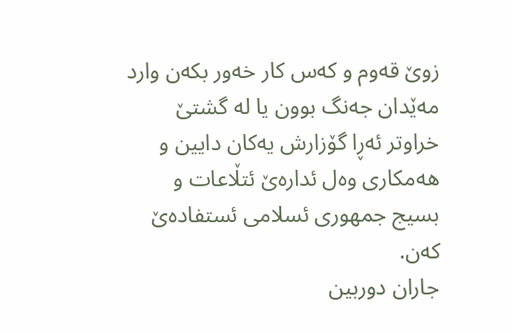زوێ قه‌وم و که‌س کار خه‌ور بکه‌ن وارد مه‌ێدان جه‌نگ بوون یا له‌ گشتێ خراوتر ئه‌ڕا گۆزارش یه‌کان دایین و هه‌مکاری وه‌ل ئداره‌ێ ئتڵاعات و بسیج جمهوری ئسلامی ئستفاده‌ێ که‌ن.
جاران دوربین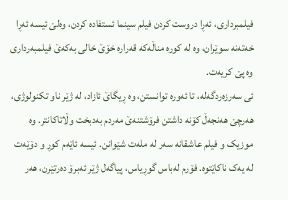فیلمبرداری، ئه‌ڕا دروست کردن فیلم سینما ئستفاده‌ کردن، وه‌لێ ئیسه‌ ئه‌ڕا خه‌ته‌نه‌ سوێران، وه‌ له‌ کوره‌ مناڵه‌که‌ قه‌راره‌ خۆێ خالی به‌که‌ێ فیلمبه‌رداری وه‌ پێ کریه‌ت.
ئی سه‌رزه‌ردگه‌له‌، تا ئه‌وره‌ توانستن، وه‌ ڕیگاێ ئازاد، له‌ ژێر ناو تکنولوژی، هه‌رچێ هه‌نجه‌ڵ کۆنه‌ داشتن فرۆشتنه‌ێ مه‌ردم به‌دبخت وڵاتاکانتر. وه‌ موزیک و فیلم عاشقانه‌ سه‌ر له‌ مله‌ت شێوانن. ئیسه‌ ئاێه‌م کوڕ و دۆێه‌ت له‌ یه‌ک ناکاێتوه‌. فۆرم له‌باس گوڕیاس، پیاگه‌ل ژێر ئه‌برۆ ده‌رتێرن، هه‌ر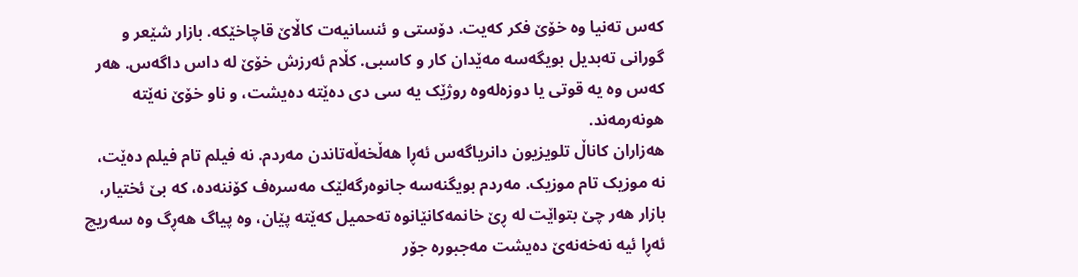که‌س ته‌نیا وه‌ خۆێ فکر که‌یت. دۆستی و ئنسانیه‌ت کاڵاێ قاچاخێکه‌. بازار شێعر و گورانی ته‌بدیل بویگه‌سه‌ مه‌ێدان کار و کاسبی. کڵام ئه‌رزش خۆێ له‌ داس داگه‌س. هه‌ر که‌س وه‌ یه‌ قوتی یا دوزه‌له‌وه‌ روژێک یه‌ سی دی ده‌ێته‌ ده‌یشت، و ناو خۆێ نه‌ێته‌ هونه‌رمه‌ند.
هه‌زاران کاناڵ تلویزیون دانریاگه‌س ئه‌ڕا هه‌ڵخه‌ڵه‌تاندن مه‌ردم. نه‌ فیلم تام فیلم ده‌ێت، نه‌ موزیک تام موزیک. مه‌ردم بویگنه‌سه‌ جانوه‌رگه‌لێک مه‌سره‌ف کۆننه‌ده‌، که‌ بێ ئختیار، بازار هه‌ر چێ بتواێت له‌ ڕێ خانمه‌کانێانوه‌ ته‌حمیل که‌ێته‌ پێان، وه‌ پیاگ هه‌ڕگ وه‌ سه‌ریچ ئه‌ڕا ئیه‌ نه‌خه‌نه‌ێ ده‌یشت مه‌جبوره‌ جۆر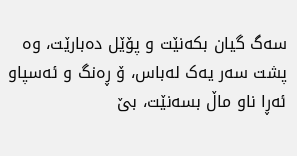سه‌گ گیان بکه‌نێت و پۆێل ده‌بارێت، وه‌ پشت سه‌ر یه‌ک له‌باس، ۆ ڕه‌نگ و ئه‌سپاو ئه‌ڕا ناو ماڵ بسه‌نێت، بێ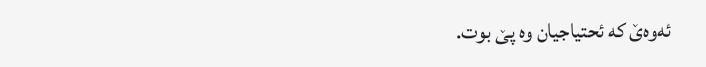ئه‌وه‌ێ که‌ ئحتیاجیان وه‌ پێ بوت.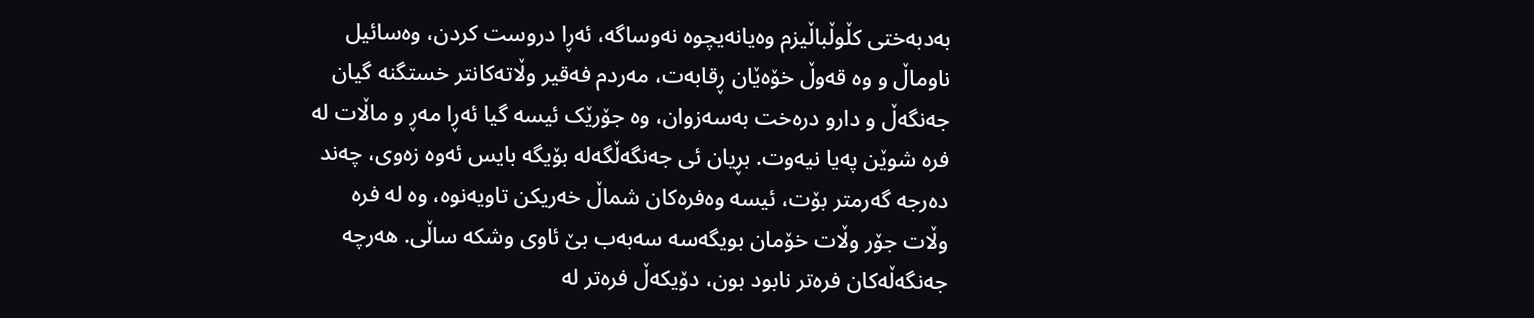به‌دبه‌ختی کڵوڵباڵیزم وه‌یانه‌یچوه‌ نه‌وساگه‌، ئه‌ڕا دروست کردن، وه‌سائیل ناوماڵ و وه‌ قه‌وڵ خۆه‌ێان ڕقابه‌ت، مه‌ردم فه‌قیر وڵاته‌کانتر خستگنه‌ گیان جه‌نگه‌ڵ و دارو دره‌خت به‌سه‌زوان، وه‌ جۆرێک ئیسه‌ گیا ئه‌ڕا مه‌ڕ و ماڵات له‌ فره‌ شوێن په‌یا نیه‌وت. بڕیان ئی جه‌نگه‌ڵگه‌له‌ بۆیگه‌ بایس ئه‌وه‌ زه‌وی، چه‌ند ده‌رجه‌ گه‌رمتر بۆت، ئیسه‌ وه‌فره‌کان شماڵ خه‌ریکن تاویه‌نوه‌، وه‌ له‌ فره‌ وڵات جۆر وڵات خۆمان بویگه‌سه‌ سه‌به‌ب بێ ئاوی وشکه‌ ساڵی. هه‌رچه‌ جه‌نگه‌ڵه‌کان فره‌تر نابود بون، دۆیکه‌ڵ فره‌تر له‌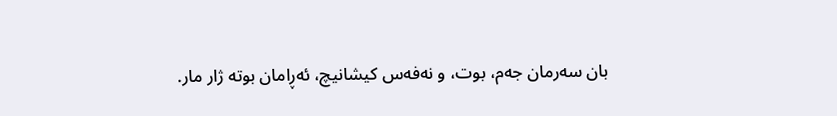بان سه‌رمان جه‌م، بوت، و نه‌فه‌س کیشانیچ، ئه‌ڕامان بوته‌ ژار مار.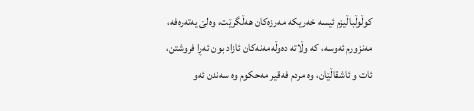کوڵوڵباڵیزم ئیسه‌ خه‌ریکه‌ مه‌رزه‌کان هه‌ڵگرێت، وه‌لێ یه‌ته‌ره‌فه‌، مه‌نزورم ئه‌وسه‌، که‌ وڵاته‌ ده‌وڵه‌مه‌نه‌کان ئازاد بون ئه‌ڕا فروشتن، ئات و ئاشقاڵێان، وه‌ مردم فه‌قیر مه‌حکوم وه‌ سه‌ندن ئه‌و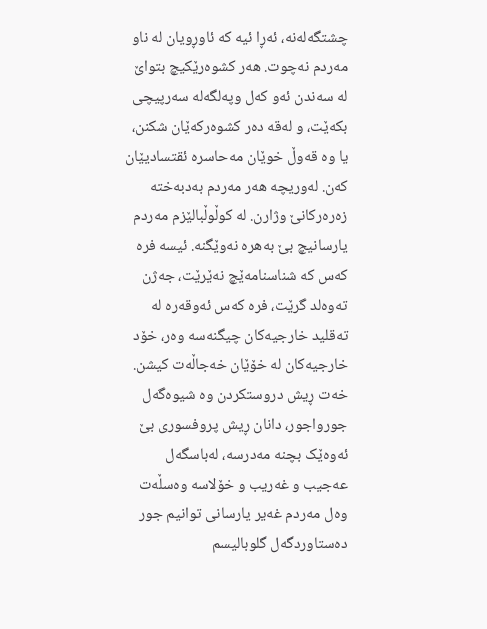چشتگه‌له‌نه،‌ ئه‌ڕا ئیه‌ که‌ ئاوڕویان له‌ ناو مه‌ردم نه‌چوت. هه‌ر کشوه‌رێکیچ بتواێ له‌ سه‌ندن ئه‌و که‌ل وپه‌لگه‌له‌ سه‌رپیچی بکه‌ێت، و له‌قه‌ ده‌ر کشوه‌رکه‌ێان شکنن، یا وه‌ قه‌وڵ خوێان مه‌حاسره‌ ئقتسادیێان که‌ن. له‌وریچه‌ هه‌ر مه‌ردم به‌دبه‌خته‌ زه‌ره‌رکانێ وژارن. له‌ کوڵوڵبالێزم مه‌ردم یارسانیچ بێ به‌هره‌ نه‌وێگنه‌. ئیسه‌ فره‌ که‌س که‌ شناسنامه‌ێچ نه‌ێرێت، جه‌ژن ته‌وه‌لد گرێت، فره‌ که‌س ئه‌وقه‌ره‌ له‌ ته‌قلید خارجیه‌کان چیگنه‌سه‌ وه‌ر، خۆد خارجیه‌کان له‌ خۆێان خه‌جاڵه‌ت کیشن. خه‌ت ڕیش دروستکردن وه‌ شیوه‌گه‌ل جورواجور، دانان ڕیش پروفسوری بێ ئه‌وه‌ێک بچنه‌ مه‌درسه‌، له‌باسگه‌ل عه‌جیب و غه‌ریب و خۆلاسه‌ وه‌سڵه‌ت وه‌ل مه‌ردم غه‌یر یارسانی توانیم جور ده‌ستاوردگه‌ل گلوبالیسم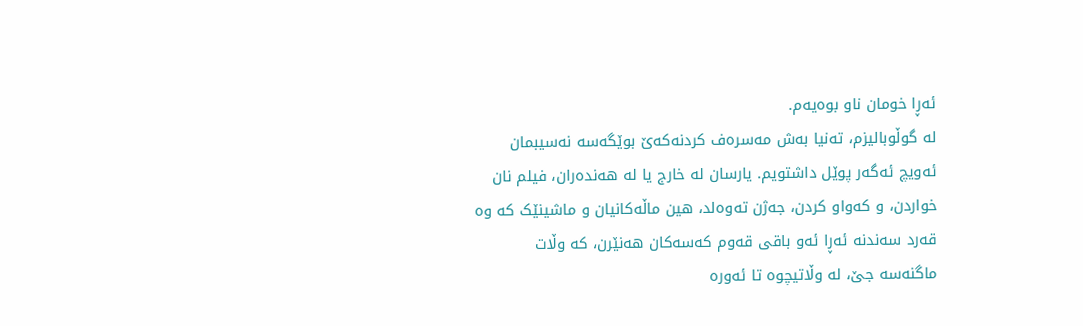ئه‌ڕا خومان ناو بوه‌یه‌م.
له‌ گوڵوبالیزم، ته‌نیا به‌ش مه‌سره‌ف کردنه‌که‌ێ بوێگه‌سه‌ نه‌سیبمان ئه‌ویچ ئه‌گه‌ر پوێل داشتویم. یارسان له‌ خارج یا له‌ هه‌نده‌ران، فیلم نان خواردن، و که‌واو کردن، جه‌ژن ته‌وه‌لد، هین ماڵه‌کانیان و ماشینێک که‌ وه‌ قه‌رد سه‌ندنه‌ ئه‌ڕا ئه‌و باقی قه‌وم که‌سه‌کان هه‌نێرن، که‌ وڵات ماگنه‌سه‌ جێ، له‌ وڵاتیچوه‌ تا ئه‌وره‌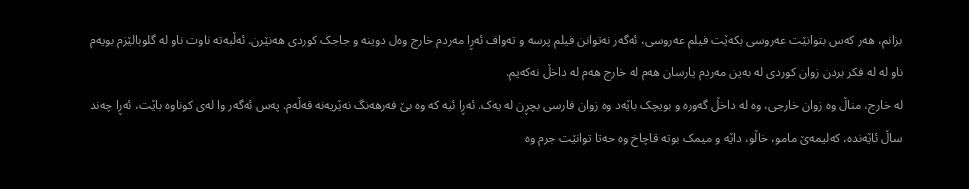بزانم، هه‌ر که‌س بتوانێت عه‌روسی بکه‌ێت فیلم عه‌روسی، ئه‌گه‌ر نه‌توانن فیلم پرسه‌ و ته‌واف ئه‌ڕا مه‌ردم خارج وه‌ل دوینه‌ و جاجک کوردی هه‌نێرن. ئه‌ڵبه‌ته‌ ناوت ناو له‌ گلوبالێزم بویه‌م ناو له‌ له‌ فکر بردن زوان کوردی له‌ به‌ین مه‌ردم یارسان هه‌م له‌ خارج هه‌م له‌ داخڵ نه‌که‌یم.
له‌ خارج، مناڵ وه‌ زوان خارجی، وه‌ له‌ داخڵ گه‌وره‌ و بویچک باێه‌د وه‌ زوان فارسی بچڕن له‌ یه‌ک. ئه‌ڕا ئیه‌ که‌ وه‌ بێ فه‌رهه‌نگ نه‌ێریه‌نه‌ قه‌ڵه‌م. په‌س ئه‌گه‌ر وا له‌ی کوناوه‌ باێت، ئه‌ڕا چه‌ند ساڵ ئاێه‌نده‌، که‌لیمه‌ێ مامو، خاڵو، داێه‌ و میمک بوته‌ قاچاخ وه‌ حه‌تا توانێت جرم وه‌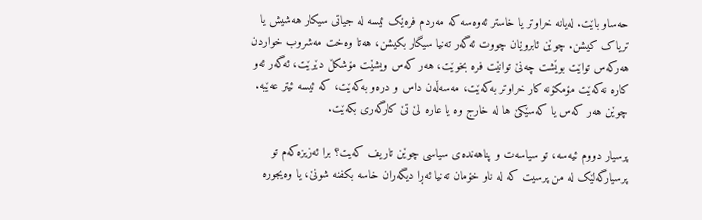حه‌ساو باێت. له‌یانه‌ خراوتر یا خاستر ئه‌وه‌سه‌ که‌ مه‌ردم فره‌ێک ئیسه‌ له‌ جیاتی سیکار هه‌شیش یا تریاک کیشن. چوێن ئابروێان چووت ئه‌گه‌ر ته‌نیا سیگار بکیشن، هه‌تا وه‌خت مه‌شروب خواردن هه‌رکه‌س تواێت بوێشت چه‌نێ توانێت فره‌ بخوێت، هه‌ر که‌س ویشێت مۆشکڵ دێرێت، ئه‌گه‌ر ئه‌و کاره‌ نه‌که‌ێت مۆمکۆنه‌ کار خراوتر به‌که‌ێت، مه‌سه‌ڵه‌ن داس و دره‌و به‌که‌ێت، که‌ ئیسه‌ ئیتر عه‌ێبه‌. چوێن هه‌ر که‌س یا که‌سێکێ ها له‌ خارج وه‌ یا عاره‌ لێ تێ کارگه‌ری بکه‌ێت.

پرسیار دووم ئیه‌سه‌، تو سیاسه‌ت و پناهه‌نده‌ی سیاسی چوێن تاریف که‌یت؟ برا ئه‌زیزه‌که‌م تو پرسیارگه‌لێک له‌ من پرسیت که‌ له‌ ناو خۆمان ته‌نیا ئه‌ڕا دیگه‌ران خاسه‌ بکفنه‌ شونێ، یا وه‌یجوره‌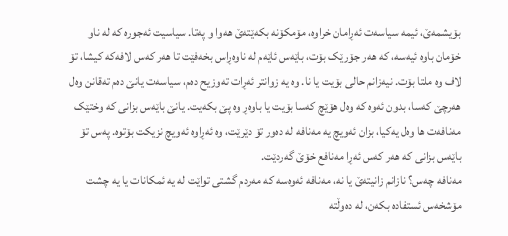بۆیشمه‌ێ، ئیمه‌ سیاسه‌ت ئه‌ڕامان خراوه‌، مۆمکۆنه‌ بکه‌ێته‌ێ هه‌وا و په‌تا. سیاسیت ئه‌جوره‌ که‌ له‌ ناو خۆمان باوه‌ ئیه‌سه‌، که‌ هه‌ر جۆرێک بۆت، باێه‌س ئاێه‌م له‌ ناوه‌ڕاس بخه‌فێت تا هه‌ر که‌س لافه‌که‌ کیشا، تۆ لاف وه‌ ملتا بۆت. نیه‌زانم حالی بۆیت یا نا. وه‌ یه‌ زوانتر ئه‌ڕات ته‌وزیح ده‌م، سیاسه‌ت یانێ ده‌م ته‌قانن وه‌ل هه‌رچێ که‌سا، بدون ئه‌وه‌ که‌ وه‌ل هۆێچ که‌سا بۆیت یا باوه‌ڕ وه‌ پێ بکه‌یت. یانێ باێه‌س بزانی که‌ وختێک مه‌نافه‌ت ها وه‌ل یه‌کیا، بزان ئه‌ویچ یه‌ مه‌نافه‌ له‌ ده‌ور تۆ دێرێت، وه‌ ئه‌ڕاوه‌ ئه‌ویچ نزیکت بۆتوه‌. په‌س تۆ باێه‌س بزانی که‌ هه‌ر که‌س ئه‌ڕا مه‌نافع خۆێ گه‌ردێت.
مه‌نافه‌ چه‌س؟ نازانم زانیته‌ێ یا نه‌، مه‌نافه‌ ئه‌وه‌سه‌ که‌ مه‌ردم گشتی تواێت له‌ یه ئمکانات یا یه‌ چشت مۆشخه‌س ئستفاده‌ بکه‌ن، له‌ ده‌وڵته‌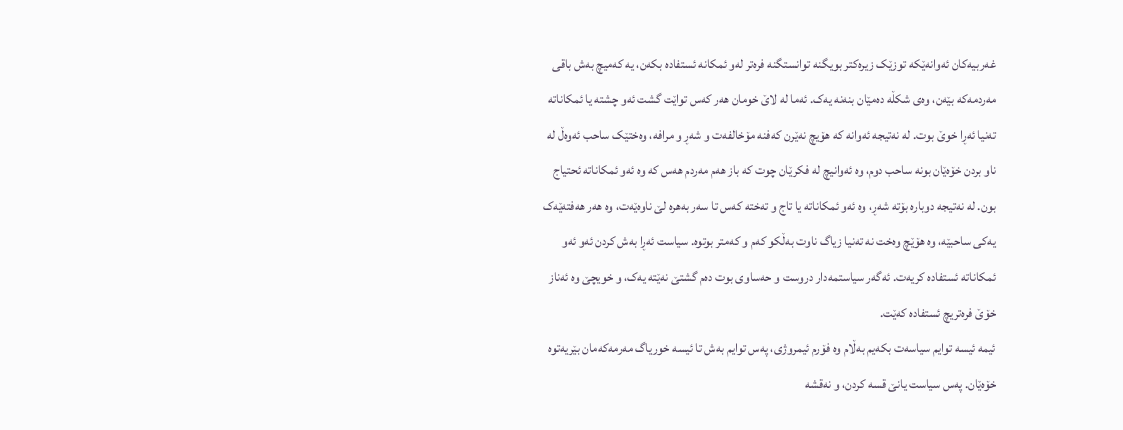غه‌ربیه‌کان ئه‌وانه‌ێکه‌ توزێک زیره‌کتر بویگنه‌ توانستگنه‌ فره‌تر له‌و ئمکانه‌ ئستفاده‌ بکه‌ن، یه‌ که‌میچ به‌ش باقی مه‌ردمه‌که‌ بێه‌ن، وه‌ی شکڵه‌ ده‌مێان بنه‌نه‌ یه‌ک. ئه‌ما له‌ لاێ خومان هه‌ر که‌س تواێت گشت ئه‌و چشته‌ یا ئمکاناته‌ ته‌نیا ئه‌ڕا خوێ بوت. له‌ نه‌تیجه‌ ئه‌وانه‌ که‌ هۆیچ نه‌ێرن که‌فنه‌ مۆخالفه‌ت و شه‌ڕ و مرافه‌، وه‌ختێک ساحب ئه‌وه‌ڵ له‌ ناو بردن خۆه‌ێان بونه‌ ساحب دوم، وه‌ ئه‌وانیچ له‌ فکرێان چوت که‌ باز هه‌م مه‌ردم هه‌س که‌ وه‌ ئه‌و ئمکاناته‌ ئحتیاج بون. له‌ نه‌تیجه‌ دوباره‌ بۆته‌ شه‌ڕ، وه‌ ئه‌و ئمکاناته‌ یا تاج و ته‌خته‌ که‌س تا سه‌ر به‌هره‌ لێ ناوه‌ێه‌ت، وه‌ هه‌ر هه‌فته‌ێه‌ک یه‌کی ساحبێه‌، وه‌ هۆێچ وه‌خت نه‌ ته‌نیا زیاگ ناوت به‌ڵکو که‌م و که‌متر بوتوه‌. سیاست ئه‌ڕا به‌ش کردن ئه‌و ئه‌و ئمکاناته‌ ئستفاده‌ کریه‌ت. ئه‌گه‌ر سیاستمه‌دار دروست و حه‌ساوی بوت ده‌م گشتێ نه‌ێته‌ یه‌ک، و خویچێ وه‌ ئه‌ناز خۆێ فره‌تریچ ئستفاده‌ که‌ێت.
ئیمه‌ ئیسه‌ توایم سیاسه‌ت بکه‌یم به‌ڵام وه‌ فۆرم ئیمروژی، په‌س توایم به‌ش تا ئیسه‌ خوریاگ مه‌رمه‌که‌مان بێریه‌توه‌ خۆه‌ێان. په‌س سیاست یانێ قسه‌ کردن، و نه‌قشه‌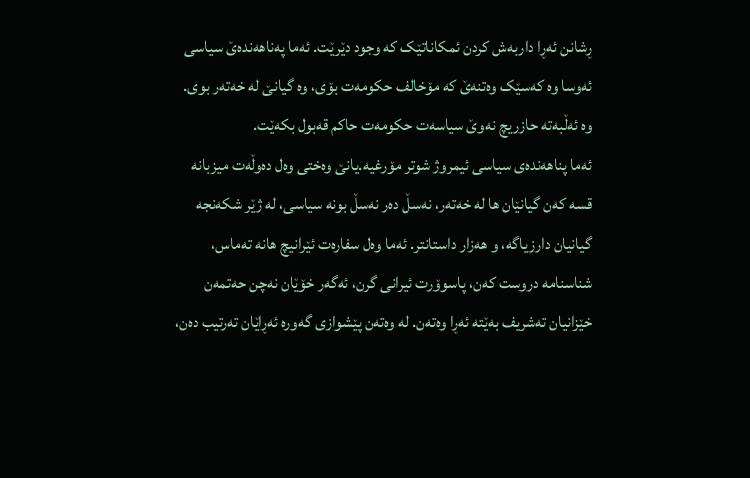ڕشانن ئه‌ڕا داربه‌ش کردن ئمکاناتێک که‌ وجود دێرێت. ئه‌ما په‌ناهه‌نده‌ێ سیاسی ئه‌وسا وه‌ که‌سێک وه‌تنه‌ێ که‌ مۆخالف حکومه‌ت بۆی، وه‌ گیانێ له‌ خه‌ته‌ر بوی. وه‌ ئه‌ڵبه‌ته‌ حازریچ نه‌وێ سیاسه‌ت حکومه‌ت حاکم قه‌بول بکه‌ێت.
ئه‌ما پناهه‌نده‌ی سیاسی ئیمروژ شوتر مۆرغیه‌.یانێ وه‌ختی وه‌ل ده‌وڵه‌ت میزبانه‌ قسه‌ که‌ن گیانێان ها له‌ خه‌ته‌ر، نه‌سڵ ده‌ر نه‌سڵ بونه‌ سیاسی، له‌ ژێر شکه‌نجه‌ گیانیان دارزیاگه‌، و هه‌زار داستانتر. ئه‌ما وه‌ل سفاره‌ت ئێرانیچ هانه‌ ته‌ماس، شناسنامه‌ دروست که‌ن، پاسوۆرت ئیرانی گرن، ئه‌گه‌ر خۆێان نه‌چن حه‌تمه‌ن خێزانیان ته‌شریف به‌ێته‌ ئه‌ڕا وه‌ته‌ن. له‌ وه‌ته‌ن پێشوازی گه‌وره‌ ئه‌ڕاێان ته‌رتیب ده‌ن،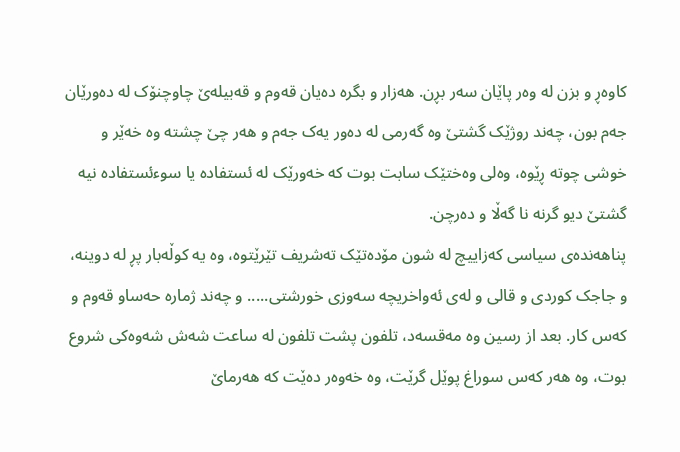کاوه‌ڕ و بزن له‌ وه‌ر پاێان سه‌ر بڕن. هه‌زار و بگره‌ ده‌یان قه‌وم و قه‌بیله‌ێ چاوچنۆک له‌ ده‌ورێان جه‌م بون، چه‌ند روژێک گشتێ وه‌ گه‌رمی له‌ ده‌ور یه‌ک جه‌م و هه‌ر چێ چشته‌ وه‌ خه‌ێر و خوشی چوته‌ ڕێوه‌، وه‌لی وه‌ختێک سابت بوت که‌ خه‌ورێک له‌ ئستفاده‌ یا سوءئستفاده‌ نیه‌ گشتێ دیو گرنه‌ نا گه‌ڵا و ده‌رچن.
پناهه‌نده‌ی سیاسی که‌زاییچ له‌ شون مۆده‌تێک ته‌شریف تێرێتوه‌، وه‌ یه‌ کوڵه‌بار پڕ له‌ دوینه‌، و جاجک کوردی و قالی و له‌ی ئه‌واخریچه‌ سه‌وزی خورشتی..... و چه‌ند ژماره‌ حه‌ساو قه‌وم و که‌س کار. بعد از رسین وه‌ مه‌قسه‌د، تلفون پشت تلفون له‌ ساعت شه‌ش شه‌وه‌کی شروع بوت، وه‌ هه‌ر که‌س سوراغ پوێل گرێت، وه‌ خه‌وه‌ر ده‌ێت که‌ هه‌رماێ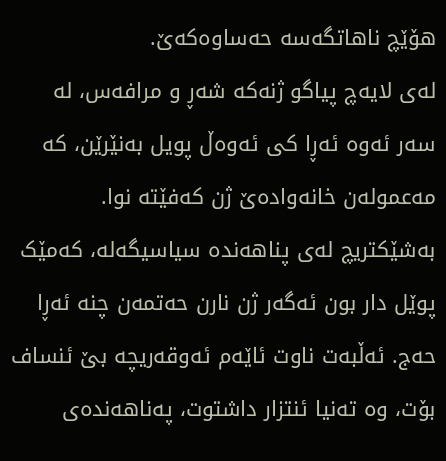هۆێچ ناهاتگه‌سه‌ حه‌ساوه‌که‌ێ.
له‌ی لایه‌چ پیاگو ژنه‌که‌ شه‌ڕ و مرافه‌س، له‌ سه‌ر ئه‌وه‌ ئه‌ڕا کی ئه‌وه‌ڵ پویل به‌نێرێن، که‌ مه‌عموله‌ن خانه‌واده‌ێ ژن که‌فێته‌ نوا. به‌شێکتریچ له‌ی پناهه‌نده‌ سیاسیگه‌له‌، که‌مێک پوێل دار بون ئه‌گه‌ر ژن نارن حه‌تمه‌ن چنه‌ ئه‌ڕا حه‌ج. ئه‌ڵبه‌ت ناوت ئاێه‌م ئه‌وقه‌ریچه‌ بێ ئنساف بۆت، وه‌ ته‌نیا ئنتزار داشتوت، په‌ناهه‌نده‌ی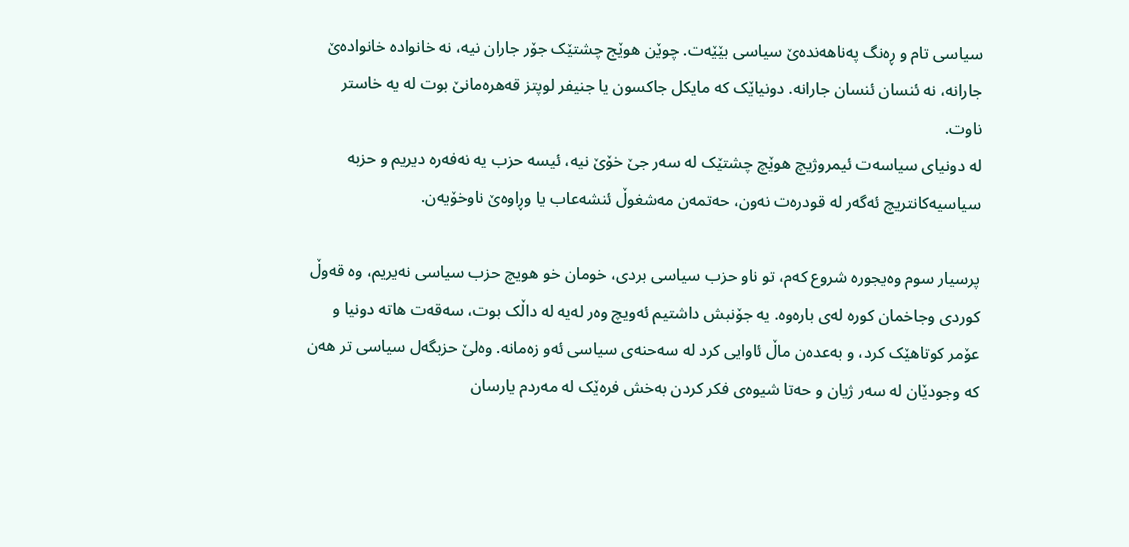سیاسی تام و ڕه‌نگ په‌ناهه‌نده‌ێ سیاسی بێێه‌ت. چوێن هوێج چشتێک جۆر جاران نیه‌، نه‌ خانواده‌ خانواده‌ێ جارانه‌، نه‌ ئنسان ئنسان جارانه‌. دونیاێک که‌ مایکل جاکسون یا جنیفر لوپتز قه‌هره‌مانێ بوت له‌ یه‌ خاستر ناوت.
له‌ دونیای سیاسه‌ت ئیمروژیچ هوێچ چشتێک له‌ سه‌ر جێ خۆێ نیه‌، ئیسه‌ حزب یه‌ نه‌فه‌ره‌ دیریم و حزبه‌ سیاسیه‌کانتریچ ئه‌گه‌ر له‌ قودره‌ت نه‌ون، حه‌تمه‌ن مه‌شغوڵ ئنشه‌عاب یا وڕاوه‌ێ ناوخۆیه‌ن.

پرسیار سوم وه‌یجوره‌ شروع که‌م، تو ناو حزب سیاسی بردی، خومان خو هویچ حزب سیاسی نه‌یریم، وه‌ قه‌وڵ کوردی وجاخمان کوره‌ له‌ی باره‌وه‌. یه‌ جۆنبش داشتیم ئه‌ویچ وه‌ر له‌یه له‌‌ داڵک بوت، سه‌قه‌ت هاته‌ دونیا و عۆمر کوتاهێک کرد، و به‌عده‌ن ماڵ ئاوایی کرد له‌ سه‌حنه‌ی سیاسی ئه‌و زه‌مانه‌. وه‌لێ حزبگه‌ل سیاسی تر هه‌ن که‌ وجودێان له‌ سه‌ر ژیان و حه‌تا شیوه‌ی فکر کردن به‌خش فره‌ێک له‌ مه‌ردم یارسان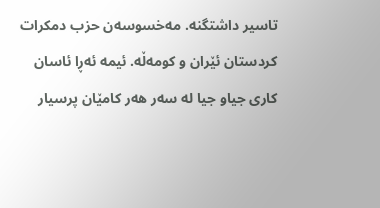تاسیر داشتگنه‌. مه‌خسوسه‌ن حزب دمکرات کردستان ئێران و کومه‌ڵه‌. ئیمه‌ ئه‌ڕا ئاسان کاری جیاو جیا له‌ سه‌ر هه‌ر کامێان پرسیار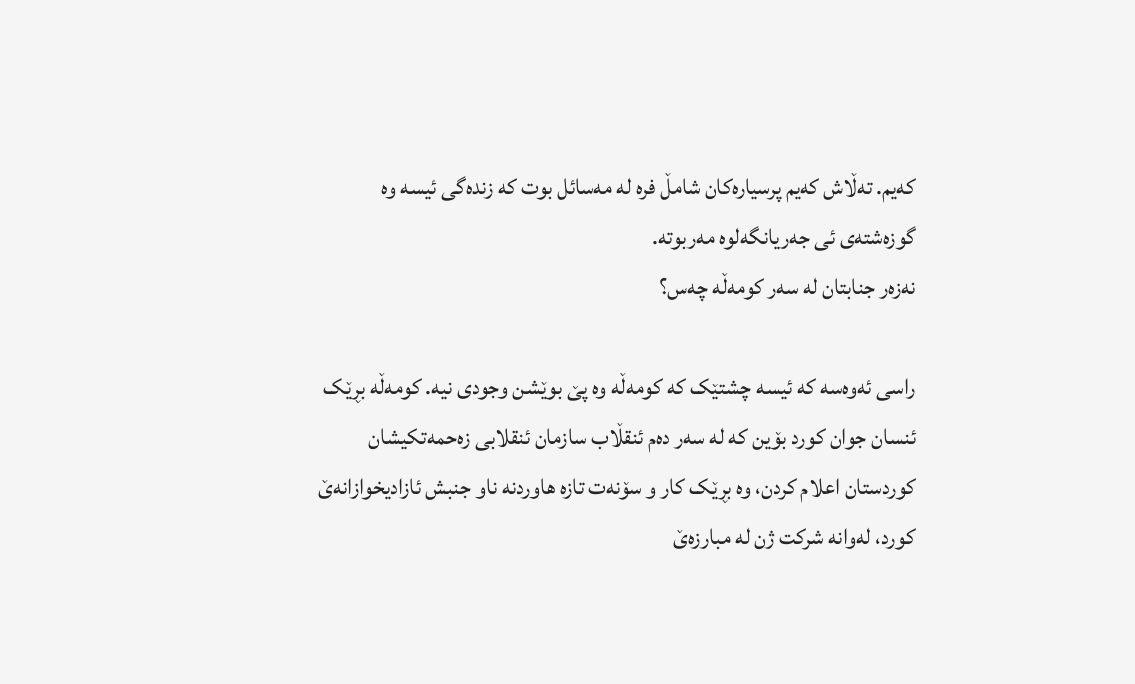که‌یم. ته‌ڵاش که‌یم پرسیاره‌کان شامڵ فره‌ له‌ مه‌سائل بوت که‌ زنده‌گی ئیسه‌ وه‌ گوزه‌شته‌ی ئی جه‌ریانگه‌لوه‌ مه‌ربوته‌.
نه‌زه‌ر جنابتان له‌ سه‌ر کومه‌ڵه‌ چه‌س؟

راسی ئه‌وه‌سه‌ که‌ ئیسه‌ چشتێک که‌ کومه‌ڵه‌ وه‌ پێ بوێشن وجودی نیه‌. کومه‌ڵه‌ بڕێک ئنسان جوان کورد بۆین که‌ له‌ سه‌ر ده‌م ئنقڵاب سازمان ئنقلابی زه‌حمه‌تکیشان کوردستان اعلام کردن، وه‌ بڕێک کار و سۆنه‌ت تازه‌ هاوردنه‌ ناو جنبش ئازادیخوازانه‌ێ کورد، له‌وانه‌ شرکت ژن له‌ مبارزه‌ێ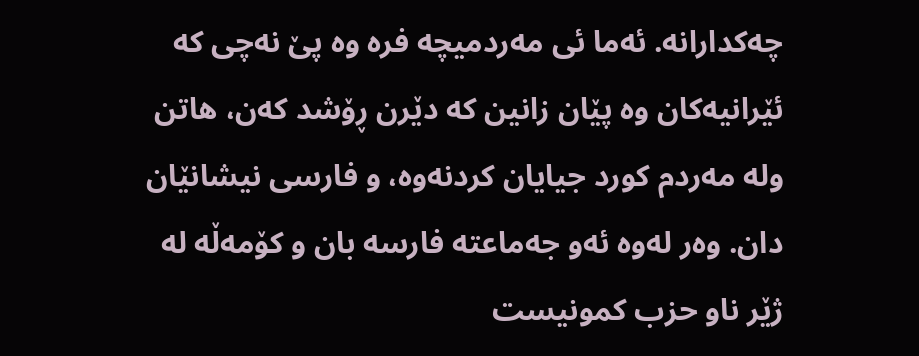چه‌کدارانه‌. ئه‌ما ئی مه‌ردمیچه‌ فره‌ وه‌ پێ نه‌چی که‌ ئێرانیه‌کان وه‌ پێان زانین که‌ دێرن ڕۆشد که‌ن، هاتن وله‌ مه‌ردم کورد جیایان کردنه‌وه‌، و فارسی نیشانێان دان. وه‌ر له‌وه‌ ئه‌و جه‌ماعته‌ فارسه‌ بان و کۆمه‌ڵه‌ له‌ ژێر ناو حزب کمونیست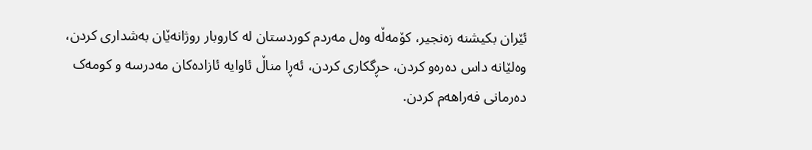ئێران بکیشنه‌ زه‌نجیر، کۆمه‌ڵه‌ وه‌ل مه‌ردم کوردستان له‌ کاروبار روژانه‌ێان به‌شداری کردن، وه‌لێانه‌ داس ده‌ره‌و کردن، حڕگکاری کردن، ئه‌ڕا مناڵ ئاوایه‌ ئازاده‌کان مه‌درسه‌ و کومه‌ک ده‌رمانی فه‌راهه‌م کردن.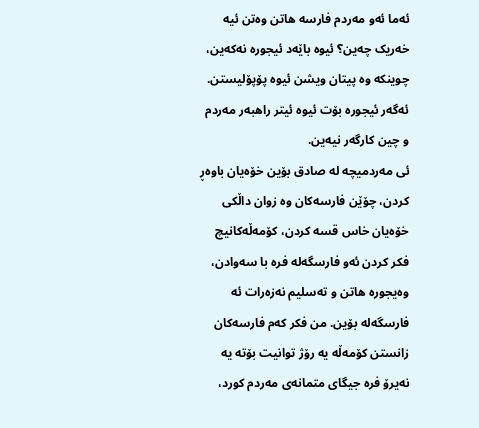ئه‌ما ئه‌و مه‌ردم فارسه‌ هاتن وه‌تن ئیه‌ خه‌ریک چه‌ین؟ ئیوه‌ باێه‌د ئیجوره‌ نه‌که‌ین، چوینکه‌ وه‌ پیتان ویشن ئیوه‌ پۆپۆلیستن. ئه‌گه‌ر ئیجوره‌ بۆت ئیوه‌ ئیتر راهبه‌ر مه‌ردم و چین کارگه‌ر نیه‌ین.
ئی مه‌ردمیچه‌ له‌ صادق بۆین خۆه‌یان باوه‌ڕ کردن، چۆێن فارسه‌کان وه‌ زوان داڵکی خۆه‌یان خاس قسه‌ کردن، کۆمه‌ڵه‌کانیچ فکر کردن ئه‌و فارسگه‌له‌ فره‌ با سه‌وادن، وه‌یجوره‌ هاتن و ته‌سلیم نه‌زه‌رات ئه‌ فارسگه‌له‌ بۆین. من فکر که‌م فارسه‌کان زانستن کۆمه‌ڵه‌ یه‌ رۆژ توانیت بۆته‌ یه‌ نه‌یرۆ فره‌ جیگای متمانه‌ی مه‌ردم کورد،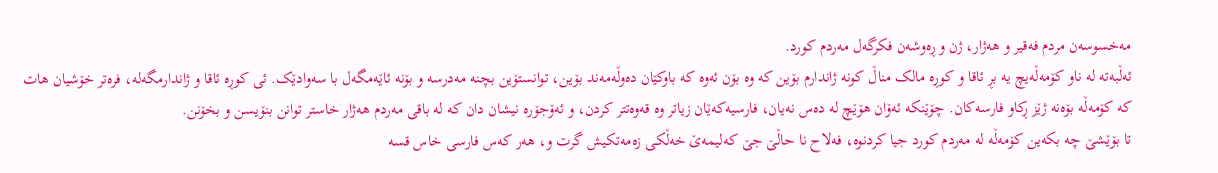مه‌خسوسه‌ن مردم فه‌قیر و هه‌ژار، ژن و ڕه‌و‌شه‌ن فکرگه‌ل مه‌ردم کورد.
ئه‌ڵبه‌ته‌ له‌ ناو کۆمه‌ڵه‌یچ یه‌ بڕ ئاقا و کوڕه‌ مالک مناڵ کونه‌ ژاندارم بۆین که‌ وه‌ بۆن ئه‌وه‌ که‌ باوکێان ده‌وڵه‌مه‌ند بۆین، توانستۆین بچنه‌ مه‌درسه‌ و بۆنه‌ ئاێه‌مگه‌ل با سه‌وادێک. ئی کوڕه‌ ئاقا و ژاندارمگه‌له‌‌، فره‌تر خۆشیان هات که‌ کۆمه‌ڵه‌ بۆه‌نه‌ ژێز ڕکاو فارسه‌کان. چۆێنکه‌ ئه‌ۆان هۆێچ له‌ ده‌س نه‌یان، فارسیه‌که‌ێان زیاتر وه‌ قه‌وه‌تتر کردن، و ئه‌ۆجۆره‌ نیشان دان که‌ له‌ باقی مه‌ردم هه‌ژار خاستر توانن بنۆیسن و بخۆنن.
تا بۆێشێ چه‌ بکه‌ین کۆمه‌ڵه‌ له‌ مه‌ردم کورد جیا کردنوه‌، فه‌لاح نا حاڵێ جێ که‌لیمه‌ێ خه‌ڵکی زه‌مه‌تکیش گرت و، هه‌ر که‌س فارسی خاس قسه‌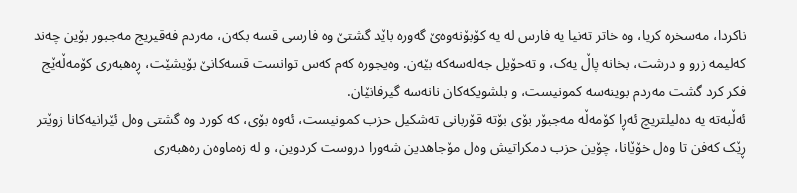ناکردا، مه‌سخره‌ کریا، وه‌ خاتر ته‌نیا یه‌ فارس له‌ یه‌ کۆبۆنه‌وه‌ێ گه‌وره‌ باێد گشتێ وه‌ فارسی قسه‌ بکه‌ن، مه‌ردم فه‌قیریج مه‌جبور بۆین چه‌ند که‌لیمه‌ زرو و درشت، بخانه‌ پاڵ یه‌ک، و ته‌حۆیل جه‌له‌سه‌که‌ بێه‌ن. وه‌یجوره‌ که‌م که‌س توانست قسه‌کانێ بۆیشێت، ڕه‌هبه‌ری کۆمه‌ڵه‌ێج فکر کرد گشت مه‌ردم بوینه‌سه‌ کمونیست، و بلشویکه‌کان نانه‌سه‌ گیرفانێان.
ئه‌ڵبه‌ته‌ یه‌ ده‌لیلتریچ ئه‌ڕا کۆمه‌ڵه‌ مه‌جبۆر بۆی بۆته‌ قۆربانی ته‌شکیل حزب کمونیست، ئه‌وه‌ بۆی، که‌ کورد وه‌ گشتی وه‌ل ئێرانیه‌کانا‌ زوێتر ڕێک که‌فن تا وه‌ل خۆێانا، چۆین حزب دمکراتیش وه‌ل مۆجاهدین شه‌ورا دروست کردوین، و له‌ زه‌ماوه‌ن ره‌هبه‌ری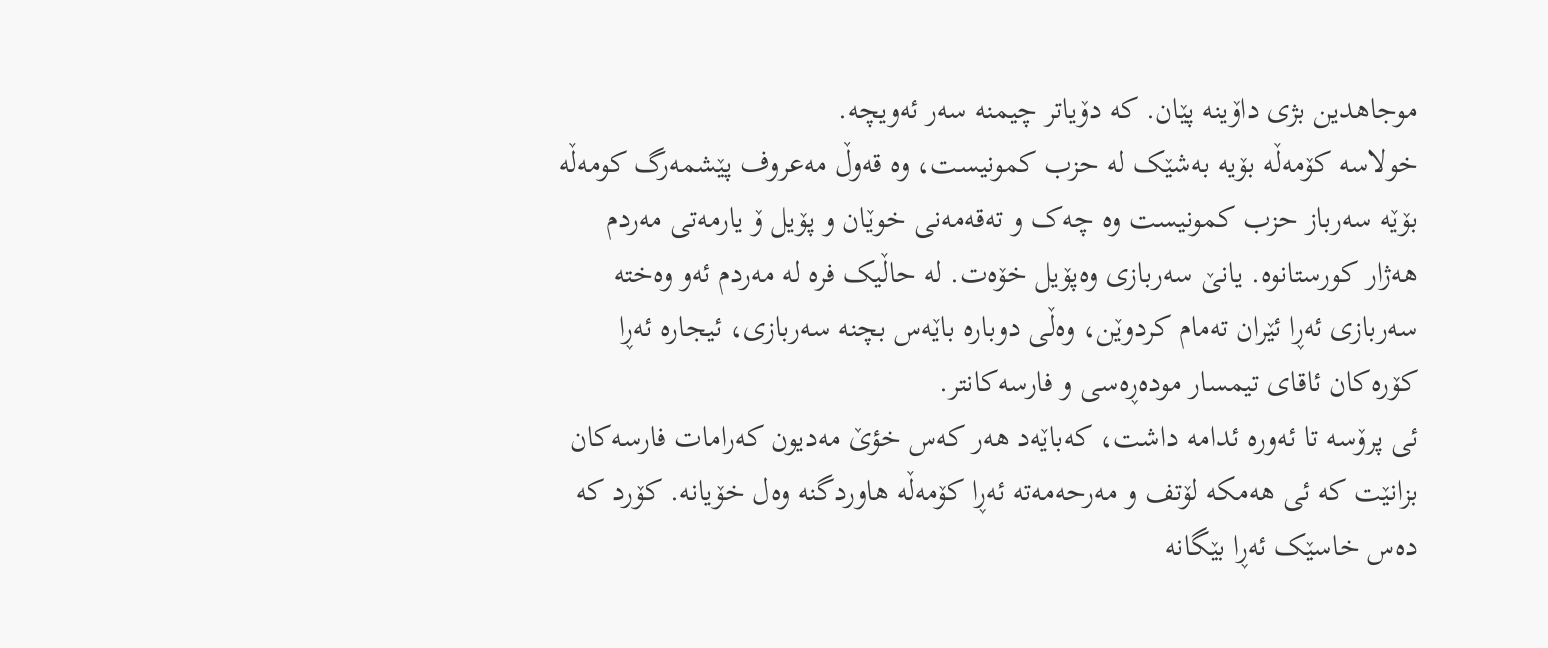موجاهدین بژی داۆینه‌ پێان. که‌ دۆیاتر چیمنه‌ سه‌ر ئه‌ویچه‌.
خولاسه‌ کۆمه‌ڵه‌ بۆیه‌ به‌شێک له‌ حزب کمونیست، وه‌ قه‌وڵ مه‌عروف پێشمه‌رگ کومه‌ڵه‌ بۆێه‌ سه‌رباز حزب کمونیست وه‌ چه‌ک و ته‌قه‌مه‌نی خوێان و پۆیل ۆ یارمه‌تی مه‌ردم هه‌ژار کورستانوه‌. یانێ سه‌ربازی وه‌پۆیل خۆه‌ت. له‌ حاڵیک فره‌ له‌ مه‌ردم ئه‌و وه‌خته‌ سه‌ربازی ئه‌ڕا ئێران ته‌مام کردوێن، وه‌ڵی دوباره‌ باێه‌س بچنه‌ سه‌ربازی، ئیجاره‌ ئه‌ڕا کۆره‌کان ئاقای تیمسار موده‌ڕه‌سی و فارسه‌کانتر.
ئی پرۆسه‌ تا ئه‌وره‌ ئدامه‌ داشت، که‌باێه‌د هه‌ر که‌س خؤێ مه‌دیون که‌رامات فارسه‌کان بزانێت که‌ ئی هه‌مکه‌ لۆتف و مه‌رحه‌مه‌ته‌ ئه‌ڕا کۆمه‌ڵه‌ هاوردگنه‌ وه‌ل خۆیانه‌. کۆرد که‌ ده‌س خاسێک ئه‌ڕا بێگانه‌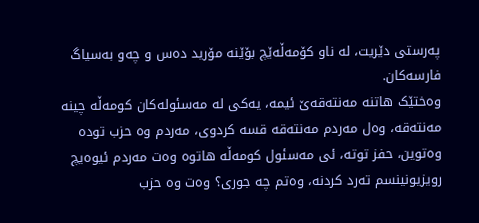په‌رستی دێریت، له‌ ناو کۆمه‌ڵه‌ێچ بۆێنه‌ مۆرید ده‌س و چه‌و به‌سیاگ فارسه‌کان.
وه‌ختێک هاتنه‌ مه‌نته‌قه‌ێ ئیمه‌، یه‌کی له‌ مه‌سئوله‌کان کومه‌ڵه‌ چینه‌ مه‌نته‌قه‌، وه‌ل مه‌ردم مه‌نته‌قه‌ قسه‌ کردوی، مه‌ردم وه‌ حزب توده‌ وه‌توین، حفز توته‌، ئی مه‌سئول کومه‌ڵه‌ هاتوه‌ وه‌ت مه‌ردم ئیوه‌یچ رویزیونینسم ته‌رد کردنه‌، وه‌تم چه‌ جوری؟ وه‌ت وه‌ حزب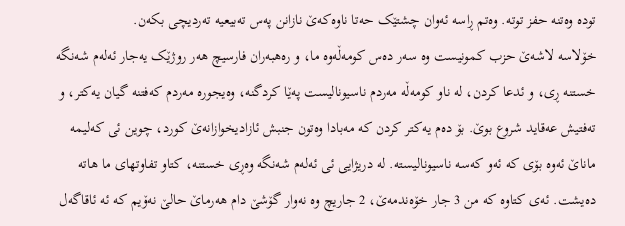توده‌ وه‌تنه‌ حفز توته‌. وه‌تم ڕاسه‌ ئه‌وان چشتێک حه‌تا ناوه‌که‌ێ نازانن په‌س ته‌بیعیه‌ ته‌ردیچی بکه‌ن.
خۆلاسه‌ لاشه‌ێ حزب کمونیست وه‌ سه‌ر ده‌س کومه‌ڵه‌وه‌ ما، و ره‌هبه‌ران فارسیچ هه‌ر روژێک یه‌جار ئه‌له‌م شه‌نگه‌ خستنه‌ ڕی، و ئدعا کردن، له‌ ناو کومه‌ڵه‌ مه‌ردم ناسیونالیست په‌ێا کردگنه‌، وه‌یجوره‌ مه‌ردم که‌فتنه‌ گیان یه‌کتر، و ته‌فتیش عه‌قاید شروع بوێ. بۆ ده‌م یه‌کتر کردن که‌ مه‌بادا وه‌تون جنبش ئازادیخوازانه‌ێ کورد، چوین ئی که‌لیمه‌ ماناێ ئه‌وه‌ بۆی که‌ ئه‌و که‌سه‌ ناسیونالیسته‌. له‌ دریژایی ئی ئه‌له‌م شه‌نگه‌ وه‌ڕی خستنه‌، کتاو تفاوتهای ما هاته‌ ده‌یشت. ئه‌ی کتاوه‌ که‌ من 3 جار خۆه‌ندمه‌ێ، 2 جاریچ وه‌ نه‌وار گۆشێ دام هه‌رماێ حالێ نه‌ۆیم که‌ ئه‌ ئاقاگه‌ل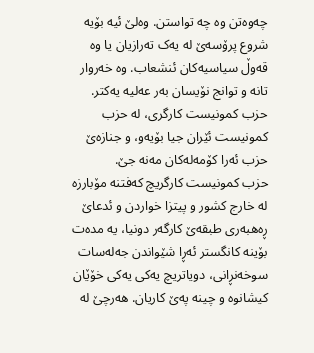چه‌وه‌تن وه‌ چه‌ تواستن. وه‌لێ ئیه‌ بۆیه‌ شروع پرۆسه‌ێ له‌ یه‌ک ته‌رازیان یا وه‌ قه‌وڵ سیاسیه‌کان ئنشعاب. وه‌ خه‌روار تانه‌ و توانج نۆیسان به‌ر‌ عه‌لیه‌ یه‌کتر. حزب کمونیست کارگری، له‌ حزب کمونیست ئێران جیا بۆیه‌و، و جنازه‌ێ حزب ئه‌را کۆمه‌له‌کان مه‌نه‌ جێ.
حزب کمونیست کارگریچ که‌فتنه‌ مۆبارزه‌ له‌ خارج کشور و پیتزا خواردن و ئدعاێ ڕه‌هبه‌ری طبقه‌ێ کارگه‌ر دونیا، یه‌ مده‌ت بۆینه‌ کانگستر ئه‌ڕا شێواندن جه‌له‌سات سوخه‌نڕانی، دویاتریچ یه‌کی یه‌کی خۆێان کیشانوه‌ و چینه‌ په‌ێ کاریان. هه‌رچێ له‌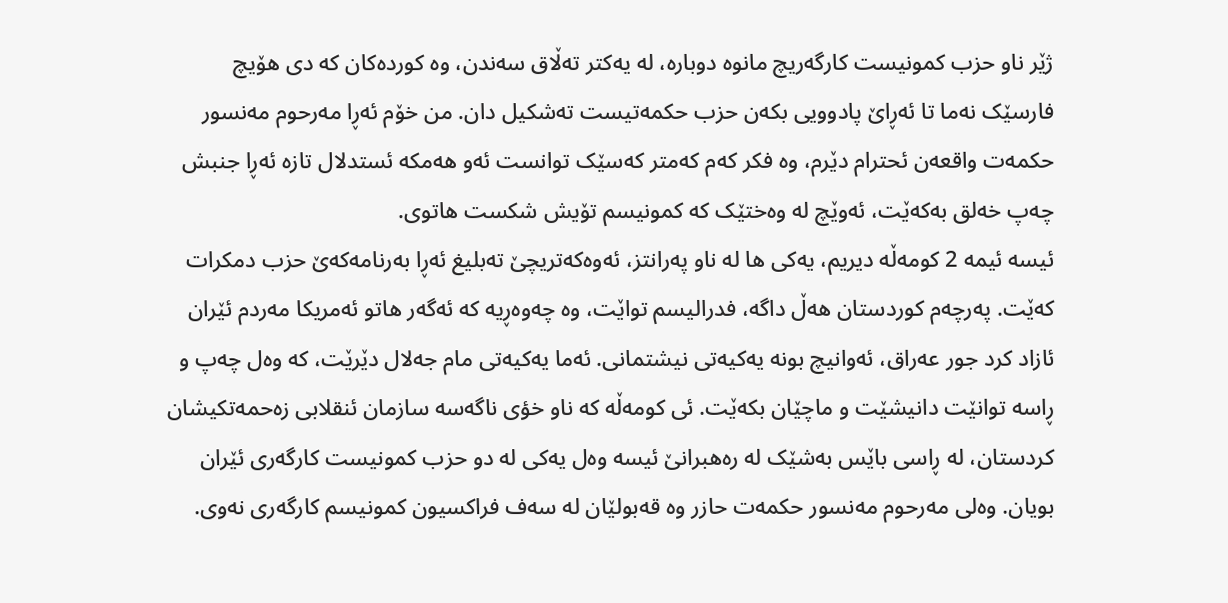ژێر ناو حزب کمونیست کارگه‌ریچ مانوه‌ دوباره‌، له‌ یه‌کتر ته‌ڵاق سه‌ندن، وه‌ کورده‌کان که‌ دی هۆیچ فارسێک نه‌ما تا ئه‌ڕاێ پادوویی بکه‌ن حزب حکمه‌تیست ته‌شکیل دان. من خۆم ئه‌ڕا مه‌رحوم مه‌نسور حکمه‌ت واقعه‌ن ئحترام دێرم، وه‌ فکر که‌م که‌متر که‌سێک توانست ئه‌و هه‌مکه‌ ئستدلال تازه‌ ئه‌ڕا جنبش چه‌پ خه‌لق به‌که‌ێت، ئه‌وێچ له‌ وه‌ختێک که‌ کمونیسم تۆیش شکست هاتوی.
ئیسه‌ ئیمه‌ 2 کومه‌ڵه‌ دیریم، یه‌کی ها له‌ ناو په‌رانتز، ئه‌وه‌که‌تریچێ ته‌بلیغ ئه‌ڕا به‌رنامه‌که‌ێ حزب دمکرات که‌ێت. په‌رچه‌م کوردستان هه‌ڵ داگه‌، فدرالیسم تواێت، وه‌ چه‌وه‌ڕیه‌ که‌ ئه‌گه‌ر هاتو ئه‌مریکا مه‌ردم ئێران ئازاد کرد جور عه‌راق، ئه‌وانیچ بونه‌ یه‌کیه‌تی نیشتمانی. ئه‌ما یه‌کیه‌تی مام جه‌لال دێرێت، که‌ وه‌ل چه‌پ و ڕاسه‌ توانێت دانیشێت و ماچێان بکه‌ێت. ئی کومه‌ڵه‌ که‌ ناو خؤی ناگه‌سه‌ سازمان ئنقلابی زه‌حمه‌تکیشان کردستان، له‌ ڕاسی باێس به‌شێک له‌ ره‌هبرانێ ئیسه‌ وه‌ل یه‌کی له‌ دو حزب کمونیست کارگه‌ری ئێران بویان. وه‌لی مه‌رحوم مه‌نسور حکمه‌ت حازر وه‌ قه‌بولێان له‌ سه‌ف فراکسیون کمونیسم کارگه‌ری نه‌وی.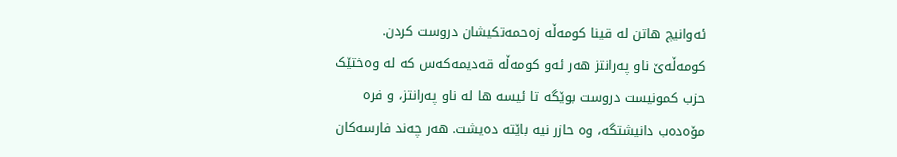ئه‌وانیچ هاتن له‌ قینا کومه‌ڵه‌ زه‌حمه‌تکیشان دروست کردن.
کومه‌ڵه‌ێ ناو په‌رانتز هه‌ر ئه‌و کومه‌ڵه‌ قه‌دیمه‌که‌س که‌ له‌ وه‌ختێک حزب کمونیست دروست بوێگه‌ تا ئیسه‌ ها له‌ ناو په‌رانتز، و فره‌ مۆه‌ده‌ب دانیشتگه‌، وه‌ حازر نیه‌ باێته‌ ده‌یشت. هه‌ر چه‌ند فارسه‌کان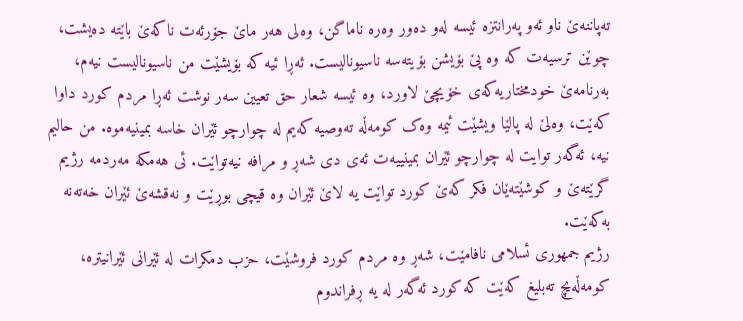ته‌پاننه‌ێ ناو ئه‌و په‌رانتزه‌ ئیسه‌ له‌و ده‌ور وه‌ره‌ ناماگن، وه‌لی هه‌ر ماێ جۆرئه‌ت ناکه‌ێ باێته‌ ده‌یشت، چوێن ترسیه‌ت که‌ وه‌ پێ بۆیشن بۆیته‌سه‌ ناسیونالیست. ئه‌ڕا ئیه‌ که‌ بۆیشێت من ناسیونالیست نیه‌م، به‌رنامه‌ێ خودمختاریه‌که‌ی خۆیچێ لاورد، وه‌ ئیسه‌ شعار حق تعیین سه‌ر نوشت ئه‌ڕا مردم کورد داوا که‌ێت، وه‌لێ له‌ پالێا ویشێت ئیمه‌ وه‌ک کومه‌ڵه‌ ته‌وصیه‌ که‌یم له‌ چوارچو ئێران خاسه‌ بمینیه‌موه‌. من حالیم نیه‌، ئه‌گه‌ر توایت له‌ چوارچو ئێران بمینییه‌ت ئه‌ی دی شه‌ڕ و مرافه‌ نیه‌تواێت. ئی هه‌مکه‌ مه‌ردمه‌ رژیم گرێته‌ێ و کوشێته‌ێان فکر که‌ێ کورد تواێت یه‌ لاێ ئێران وه‌ قیچی بوڕێت و نه‌قشه‌ێ ئێران خه‌ته‌نه‌ به‌که‌ێت.
رژیم جمهوری ئسلامی نافامێت، شه‌ڕ وه‌ مردم کورد فروشێت، حزب دمکرات له‌ ئێرانی ئێرانیتره‌، کومه‌ڵه‌یچ ته‌بلیغ که‌ێت که‌ کورد ئه‌گه‌ر له‌ یه‌ ڕفراندوم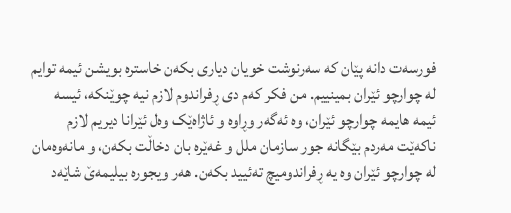فورسه‌ت دانه‌ پێان که‌ سه‌رنوشت خویان دیاری بکه‌ن خاستره‌ بویشن ئیمه‌ توایم له‌ چوارچو ئێران بمینییم. من فکر که‌م دی ڕفراندوم لازم نیه‌ چوێنکه‌، ئیسه‌ ئیمه‌ هایمه‌ چوارچو ئێران، وه‌ ئه‌گه‌ر وڕاوه‌ و ئاژاه‌ێک وه‌ل ئێرانا دیریم لازم ناکه‌ێت مه‌ردم بێگانه‌ جور سازمان ملل و غه‌ێره‌ بان دخاڵت بکه‌ن، و مانه‌وه‌مان له‌ چوارچو ئێران وه‌ یه‌ ڕفراندومیچ ته‌ئیید بکه‌ن. هه‌ر ویجوره‌ بیلیمه‌ێ شاێه‌د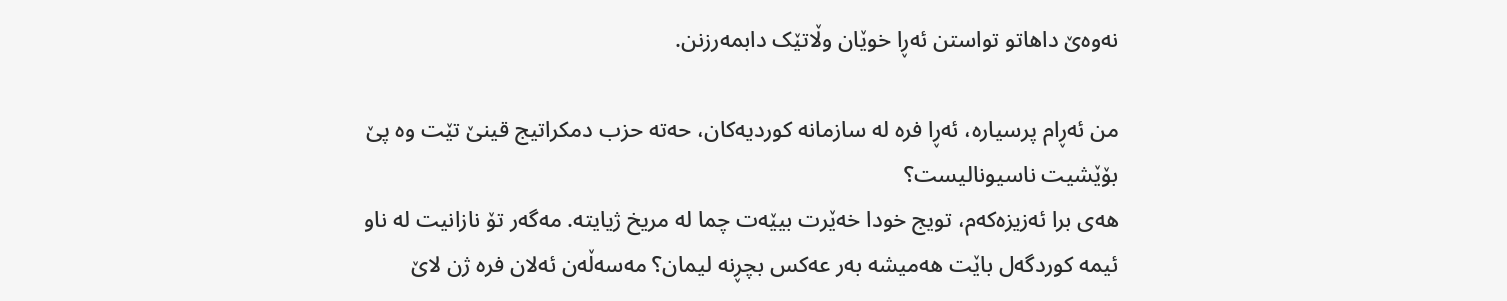نه‌وه‌ێ داهاتو تواستن ئه‌ڕا خوێان وڵاتێک دابمه‌رزنن.

من ئه‌ڕام پرسیاره‌، ئه‌ڕا فره‌ له‌ سازمانه‌ کوردیه‌کان، حه‌ته‌ حزب دمکراتیج قینێ تێت وه‌ پێ بۆێشیت ناسیونالیست؟
هه‌ی برا ئه‌زیزه‌که‌م، تویج خودا خه‌ێرت بیێه‌ت چما له‌ مریخ ژیایته‌. مه‌گه‌ر تۆ نازانیت له‌ ناو ئیمه‌ کوردگه‌ل باێت هه‌میشه‌ به‌ر عه‌کس بچڕنه‌ لیمان؟ مه‌سه‌ڵه‌ن ئه‌لان فره‌ ژن لاێ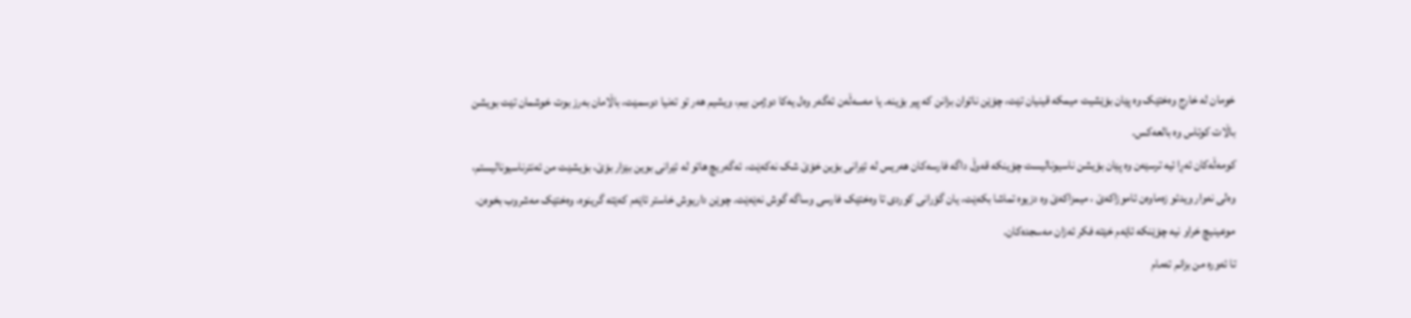خومان له‌ خارج وه‌ختێک وه‌ پێان بۆێشیت میمکه‌ قینیان تێت، چۆێن ناتوان بزانن که‌ پیر بۆینه‌. یا مه‌سه‌ڵه‌ن ئه‌گه‌ر وه‌ل یه‌کا دوژمن بیم، ویشیم هه‌ر تو ته‌نیا دوسمێت، باڵامان به‌رز بوت خوشمان تێت بویشن باڵات کوتاس وه‌ بالعه‌کس.
کومه‌ڵه‌کان‌ ئه‌ڕا ئیه‌ ترسێه‌ن وه‌ پێان بۆیشن ناسیونالیست چۆینکه‌ قه‌وڵ داگه‌ فارسه‌کان هه‌ریس له‌ ئێرانی بۆین خۆێ شک نه‌که‌ێت، ئه‌گه‌ریچ هاتو له‌ ئێرانی بوین بێزار بۆێ، بۆیشێت من ئه‌نترناسیونالیستم، وه‌لی نه‌وار ویدئو زه‌ماوه‌ن ئاموزاکه‌ێ ، میمزاکه‌ێ وه‌ دزیوه‌ تماشا بکه‌ێت، یان گۆرانی کوردی تا وه‌ختێک فارسی وساگه‌ گوش نه‌ێه‌ێت. چوێن داریوش خاستر ئاێه‌م که‌ێته‌ گرینوه‌، وه‌ختێک مه‌شروب بخوه‌ن. موعینیچ خراو نیه‌ چۆێنکه‌ ئاێه‌م خێته‌ فکر ئه‌زان مه‌سجده‌کان.
تا ئه‌وره‌ من بزانم ته‌مام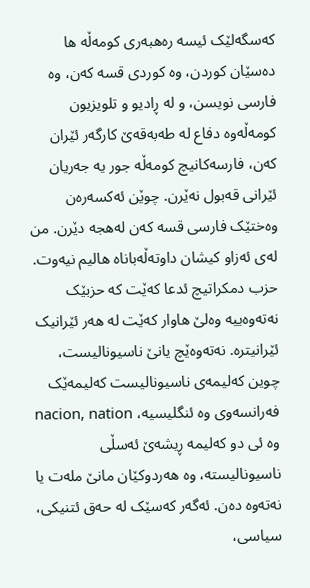که‌سگه‌لێک ئیسه‌ ره‌هبه‌ری کومه‌ڵه‌ ها ده‌سێان کوردن، وه‌ کوردی قسه‌ که‌ن، وه‌ فارسی نویسن، و له‌ ڕادیو و تلویزیون کومه‌ڵه‌وه‌ دفاع له‌ طه‌به‌قه‌ێ کارگه‌ر ئێران که‌ن، فارسه‌کانیچ کومه‌ڵه‌ جور یه‌ جه‌ریان ئێرانی قه‌بول نه‌ێرن. چوێن ئه‌کسه‌ره‌ن وه‌ختێک فارسی قسه‌ که‌ن له‌هجه‌ دێرن. من له‌ی ئه‌زاو کیشان داوته‌ڵه‌باناه‌ هالیم نیه‌وت.
حزب دمکراتیچ ئدعا که‌ێت که‌ حزبێک نه‌ته‌وه‌ییه وه‌لێ هاوار که‌ێت له‌ هه‌ر ئێرانیک ئێرانیتره‌‌. نه‌ته‌وه‌ێچ یانێ ناسیونالیست، چوین که‌لیمه‌ی ناسیونالیست که‌لیمه‌ێک فه‌رانسه‌وی وه‌ ئنگلیسیه‌، nacion, nation وه‌ ئی دو که‌لیمه‌ ڕیشه‌ێ ئه‌سڵی ناسیونالیسته‌، وه‌ هه‌ردوکێان مانێ مله‌ت یا نه‌ته‌وه‌ ده‌ن. ئه‌گه‌ر که‌سێک له‌ حه‌ق ئتنیکی، سیاسی،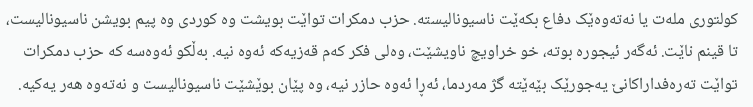کولتوری مله‌ت یا نه‌ته‌وه‌ێک دفاع بکه‌ێت ناسیونالیسته‌. حزب دمکرات تواێت بویشت وه‌ کوردی وه‌ پیم بویشن ناسیونالیست، تا قینم ناێت. ئه‌گه‌ر ئیجوره‌ بوته‌، خو خراویچ ناویشێت، وه‌لی فکر که‌م قه‌زیه‌که‌ ئه‌وه‌ نیه‌. به‌ڵکو ئه‌وه‌سه‌ که‌ حزب دمکرات تواێت ته‌ره‌فداراکانێ یه‌جورێک بێه‌ێته‌ گژ مه‌ردما، ئه‌ڕا ئه‌وه‌ حازر نیه‌، وه‌ پێان بوێشێت ناسیونالیست و نه‌ته‌وه‌ هه‌ر یه‌کیه‌.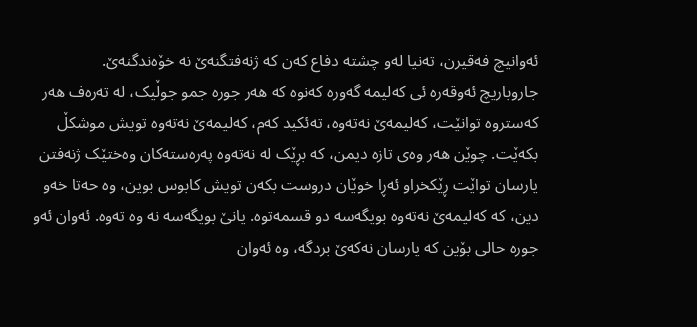ئه‌وانیچ فه‌قیرن، ته‌نیا له‌و چشته‌ دفاع که‌ن که‌ ژنه‌فتگنه‌ێ نه‌ خۆه‌ندگنه‌ێ.
جاروباریچ ئه‌وقه‌ره‌ ئی که‌لیمه‌ گه‌وره‌ که‌نوه‌ که‌ هه‌ر جوره‌ جمو جوڵیک، له‌ ته‌ره‌ف هه‌ر که‌ستروه‌ توانێت، که‌لیمه‌ێ نه‌ته‌وه‌، ته‌ئکید که‌م، که‌لیمه‌ێ نه‌ته‌وه‌ تویش موشکڵ بکه‌ێت. چوێن هه‌ر وه‌ی تازه‌ دیمن، که‌ بڕێک له‌ نه‌ته‌وه‌ په‌ره‌سته‌کان وه‌ختێک ژنه‌فتن یارسان تواێت ڕێکخراو ئه‌ڕا خوێان دروست بکه‌ن تویش کابوس بوین، وه‌ حه‌تا خه‌و دین، که‌ که‌لیمه‌ێ نه‌ته‌وه‌ بویگه‌سه‌ دو قسمه‌توه‌. یانێ بویگه‌سه‌ نه‌ وه‌ ته‌وه‌. ئه‌وان ئه‌و جوره‌ حالی بۆین که‌ یارسان نه‌که‌ێ بردگه‌، وه‌ ئه‌وان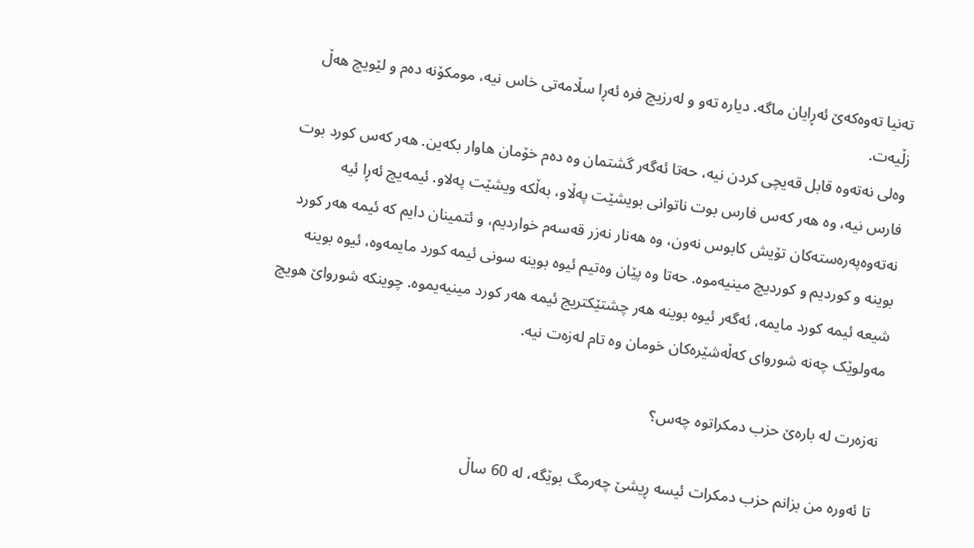ته‌نیا ته‌وه‌که‌ێ ئه‌ڕایان ماگه‌. دیاره‌ ته‌و و له‌رزیچ فره‌ ئه‌ڕا سڵامه‌تی خاس نیه‌، مومکۆنه‌ ده‌م و لێویچ هه‌ڵ زڵیه‌ت.
وه‌لی نه‌ته‌وه‌ قابل قه‌یچی کردن نیه‌، حه‌تا ئه‌گه‌ر گشتمان وه‌ ده‌م خۆمان هاوار بکه‌ین. هه‌ر که‌س کورد بوت فارس نیه‌، وه‌ هه‌ر که‌س فارس بوت ناتوانی بویشێت په‌ڵاو، به‌ڵکه‌ ویشێت په‌لاو. ئیمه‌یچ ئه‌ڕا ئیه‌ نه‌ته‌وه‌په‌ره‌سته‌کان تۆیش کابوس نه‌ون، وه‌ هه‌نار نه‌زر قه‌سه‌م خواردیم، و ئتمینان دایم که‌ ئیمه‌ هه‌ر کورد بوینه‌ و کوردیم و کوردیچ مینیه‌موه‌. حه‌تا وه‌ پێان وه‌تیم ئیوه‌ بوینه‌ سونی ئیمه‌ کورد مایمه‌وه‌، ئیوه‌ بوینه‌ شیعه‌ ئیمه‌ کورد مایمه‌، ئه‌گه‌ر ئیوه‌ بوینه‌ هه‌ر چشتێکتریج ئیمه‌ هه‌ر کورد مینیه‌یموه‌. چوینکه‌ شورواێ هویچ مه‌ولوێک چه‌نه‌ شوروای که‌ڵه‌شێره‌کان خومان وه‌ تام له‌زه‌ت نیه‌.

نه‌زه‌رت له‌ باره‌ێ حزب دمکراتوه‌ چه‌س؟

تا ئه‌وره‌ من بزانم حزب دمکرات ئیسه‌ ڕیشێ چه‌رمگ بوێگه‌، له‌ 60 ساڵ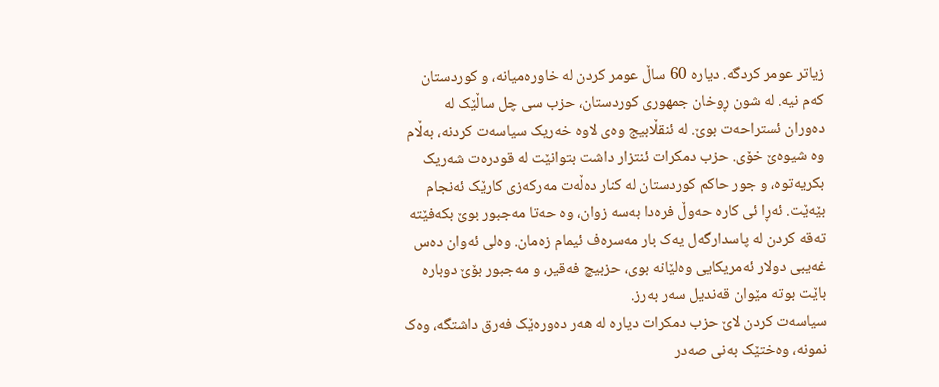زیاتر عومر کردگه‌. دیاره‌ 60 ساڵ عومر کردن له‌ خاوره‌میانه‌، و کوردستان که‌م نیه‌. له‌ شون ڕوخان جمهوری کوردستان، حزب سی چل ساڵێک له‌ ده‌وران ئستراحه‌ت بوێ. له‌ ئنقڵابیج وه‌ی لاوه‌ خه‌ریک سیاسه‌ت کردنه‌، به‌ڵام وه‌ شیوه‌ێ خۆی‌. حزب دمکرات ئنتزار داشت بتوانێت له‌ قودره‌ت شه‌ریک بکریه‌توه‌، و جور حاکم کوردستان له‌ کنار ده‌ڵه‌ت مه‌رکه‌زی کارێک ئه‌نجام بێه‌ێت. ئه‌ڕا ئی کاره‌ حه‌وڵ فره‌دا به‌سه‌ زوان، وه‌ حه‌تا مه‌جبور بوێ بکه‌فێته‌ ته‌قه‌ کردن له‌ پاسدارگه‌ل یه‌ک بار مه‌سره‌ف ئیمام زه‌مان. وه‌لی ئه‌وان ده‌س غه‌یبی دولار ئه‌مریکایی وه‌لێانه‌ بوی، حزبیچ فه‌قیر، و مه‌جبور بۆێ دوباره‌ باێت بوته‌ مێوان قه‌ندیل سه‌ر به‌رز.
سیاسه‌ت کردن لاێ حزب دمکرات دیاره‌ له‌ هه‌ر ده‌وره‌ێک فه‌رق داشتگه‌، وه‌ک نمونه‌، وه‌ختێک به‌نی صه‌در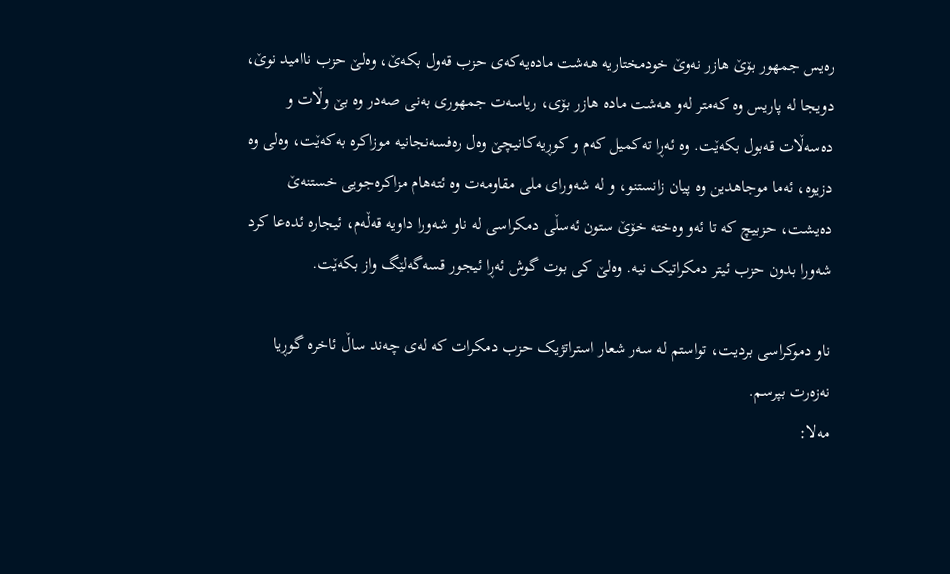ره‌یس جمهور بۆێ هازر نه‌وێ خودمختاریه هه‌شت ماده‌‌یه‌که‌ی حزب قه‌ول بکه‌ێ، وه‌لێ حزب ناامید نوێ، دویجا له‌ پاریس وه‌ که‌متر له‌و هه‌شت ماده‌ هازر بۆی، ریاسه‌ت جمهوری به‌نی صه‌در وه‌ بێ‌ وڵات و ده‌سه‌ڵات قه‌بول بکه‌ێت. وه‌ ئه‌ڕا ته‌کمیل که‌م و کوڕیه‌کانیچێ وه‌ل ره‌فسه‌نجانیه‌ موزاکره‌ به‌که‌ێت، وه‌لی وه‌ دزیوه‌، ئه‌ما موجاهدین وه‌ پیان زانستنو، و له‌ شه‌ورای ملی مقاومه‌ت وه‌ ئته‌هام مزاکره‌جویی خستنه‌ێ ده‌یشت، حزبیچ که‌ تا ئه‌و وه‌خته‌ خۆێ ستون ئه‌سڵی دمکراسی له‌ ناو شه‌ورا داویه‌ قه‌ڵه‌م، ئیجاره‌ ئده‌عا کرد شه‌ورا بدون حزب ئیتر دمکراتیک نیه‌. وه‌لێ کی بوت گوش ئه‌ڕا ئیجور قسه‌گه‌لێگ واز بکه‌ێت.

ناو دموکراسی بردیت، تواستم له‌ سه‌ر شعار استراتژیک حزب دمکرات که‌ له‌ی چه‌ند ساڵ ئاخره‌ گوڕیا نه‌زه‌رت بپرسم.
مه‌لا: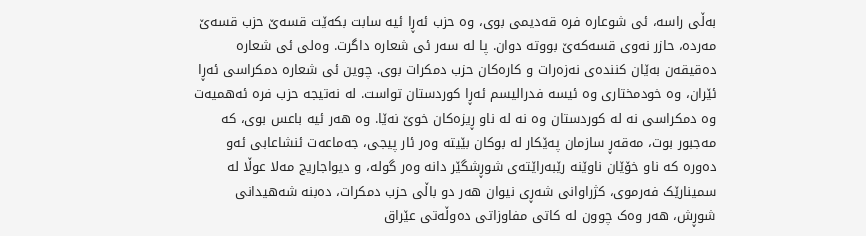به‌ڵی راسه‌، ئی شوعاره‌ فره‌ قه‌دیمی بوی، وه‌ حزب ئه‌ڕا ئیه‌ سابت بکه‌ێت قسه‌ێ حزب قسه‌ێ مه‌رده،‌ حازر نه‌وی قسه‌که‌ێ بووته‌ دوان. پا له‌ سه‌ر ئی شعاره‌ داگرت. وه‌لی ئی شعاره‌ ده‌قیقه‌ن به‌ێان کننده‌ی نه‌زه‌رات و کاره‌کان حزب دمکرات بوی. چوین ئی شعاره‌ دمکراسی ئه‌ڕا ئێران، وه‌ خودمختاری وه‌ ئیسه‌ فدرالیسم ئه‌ڕا کوردستان تواست. له‌ نه‌تیجه‌ حزب فره‌ ئه‌همیه‌ت وه‌ دمکراسی نه‌ له‌ کوردستان وه‌ نه‌ له‌ ناو ڕیزه‌کان خوێ نه‌ێا. وه‌ هه‌ر ئیه‌ باعس بوی، که‌ مه‌جبور بوت، مه‌قه‌ڕ سازمان په‌ێکار له‌ بوکان بێیته‌ وه‌ر ئار پیجی، جه‌ماعه‌ت ئنشاعابی ئه‌و ده‌وره‌ که‌ ناو خۆێان ناوێنه‌ رێبه‌راێته‌ی شوڕشگێر دانه‌ وه‌ر گوله‌، و دیواجاریج مه‌لا عوڵا له‌ سمینارێک فه‌رموی، کژراوانی شه‌ڕی نیوان هه‌ر دو باڵی حزب دمکرات، ده‌بنه‌ شه‌هیدانی شوڕش، هه‌ر وه‌ک چوون له‌ کاتی مفاوزاتی ده‌وڵه‌تی عێراق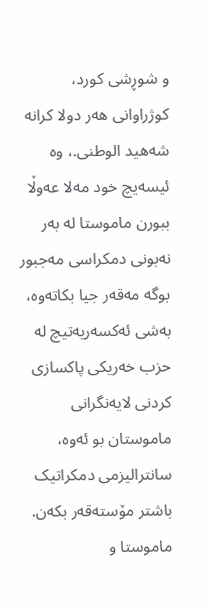و شوڕشی کورد، کوژراوانی هه‌ر دولا کرانه‌ شه‌‌هید الوطنی.، وه‌ ئیسه‌یچ خود مه‌لا عه‌وڵا ببورن ماموستا له‌ به‌ر نه‌بونی دمکراسی مه‌جبور بوگه‌ مه‌قه‌ر جیا بکاته‌وه‌، به‌شی ئه‌کسه‌ریه‌تیچ له‌ حزب خه‌ریکی پاکسازی کردنی لایه‌نگرانی ماموستان بو ئه‌وه‌، سانترالیزمی دمکراتیک باشتر مۆسته‌قه‌ر بکه‌ن.
ماموستا و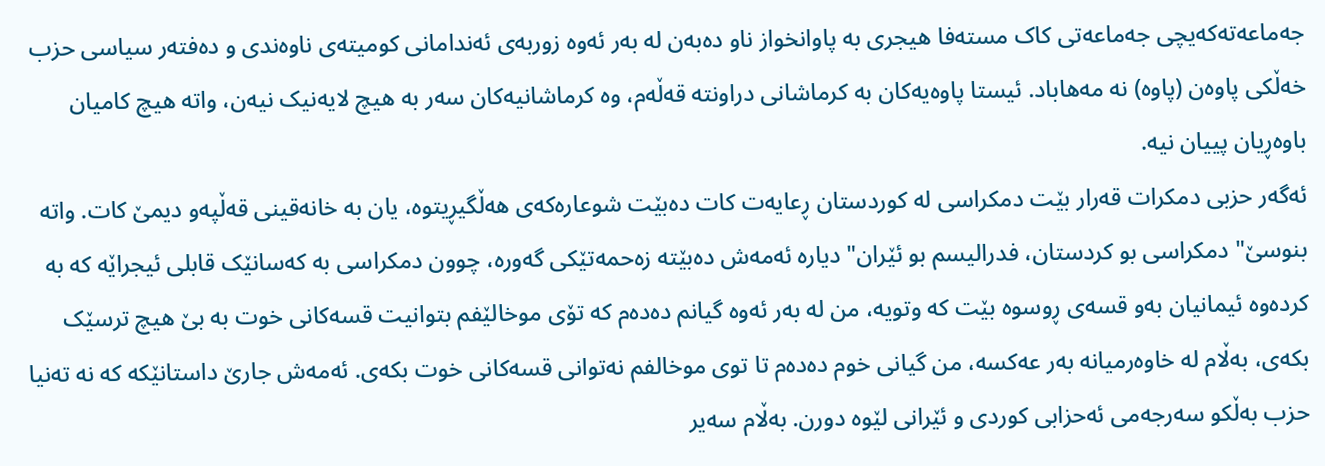جه‌ماعه‌ته‌که‌یچی جه‌ماعه‌تی کاک مسته‌فا هیجری به‌ پاوانخواز ناو ده‌به‌ن له‌ به‌ر ئه‌وه‌ زوربه‌ی ئه‌ندامانی کومیته‌ی ناوه‌ندی و ده‌فته‌ر سیاسی حزب خه‌ڵکی پاوه‌ن (پاوه‌) نه‌ مه‌هاباد. ئیستا پاوه‌یه‌کان به‌ کرماشانی دراونته‌ قه‌ڵه‌م، وه‌ کرماشانیه‌کان سه‌ر به‌ هیچ لایه‌نیک نیه‌ن، واته‌ هیچ کامیان باوه‌ڕیان پییان نیه‌.
ئه‌گه‌ر حزبی دمکرات قه‌رار بێت دمکراسی له‌ کوردستان ڕعایه‌ت کات ده‌بێت شوعاره‌که‌ی هه‌ڵگیڕیتوه‌، یان به‌ خانه‌قینی قه‌ڵپه‌و دیمێ کات. واته‌ بنوسێ" دمکراسی بو کردستان، فدرالیسم بو ئێران" دیاره‌ ئه‌مه‌ش ده‌بێته‌ زه‌حمه‌تێکی گه‌وره‌، چوون دمکراسی به‌ که‌سانێک قابلی ئیجراێه‌ که‌ به‌ کرده‌وه‌ ئیمانیان به‌و قسه‌ی ڕوسوه‌ بێت که‌ وتویه‌، من له‌ به‌ر ئه‌وه‌ گیانم ده‌ده‌م که‌ تۆی موخالێفم بتوانیت قسه‌کانی خوت به‌ بێ هیچ ترسێک بکه‌ی، به‌ڵام له‌ خاوه‌رمیانه‌ به‌ر عه‌کسه‌، من گیانی خوم ده‌ده‌م تا توی موخالفم نه‌توانی قسه‌کانی خوت بکه‌ی. ئه‌مه‌ش جارێ داستانێکه‌ که‌ نه‌ ته‌نیا حزب به‌ڵکو سه‌رجه‌می ئه‌حزابی کوردی و ئێرانی لێوه‌ دورن. به‌ڵام سه‌یر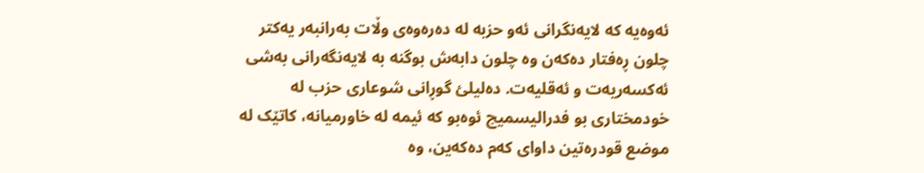ئه‌وه‌یه‌ که‌ لایه‌نگرانی ئه‌و حزبه‌ له‌ ده‌ره‌وه‌ی وڵات به‌رانبه‌ر یه‌کتر چلون ڕه‌فتار ده‌که‌ن وه‌ چلون دابه‌ش بوگنه‌ به‌ لایه‌نگه‌رانی به‌شی ئه‌کسه‌ریه‌ت و ئه‌قلیه‌ت. ده‌لیلئ گوڕانی شوعاری حزب له‌ خودمختاری بو فدرالیسمیچ ئوه‌بو که‌ ئیمه‌ له‌ خاورمیانه‌، کاتێک له‌ موضع قودره‌تین داوای که‌م ده‌که‌ین، وه‌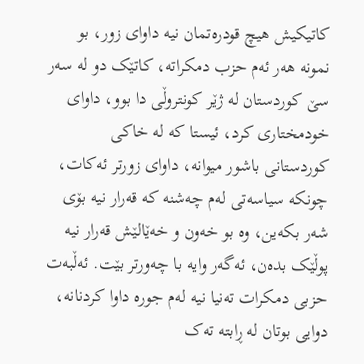کاتیکیش هیچ قودره‌تمان نیه‌ داوای زور، بو نمونه‌ هه‌ر ئه‌م حزب دمکراته‌، کاتێک دو له‌ سه‌ر سێ کوردستان له‌ ژێر کونتروڵی دا بوو، داوای خودمختاری کرد، ئیستا که‌ له‌ خاکی کوردستانی باشور میوانه‌، داوای زورتر ئه‌کات، چونکه‌ سیاسه‌تی له‌م‌ چه‌شنه‌ که‌ قه‌رار نیه‌ بۆی شه‌ر بکه‌ین، وه‌ بو خه‌ون و خه‌ێالێش قه‌رار نیه‌ پوڵێک بده‌ن، ئه‌گه‌ر وایه‌ با چه‌ورتر بێت. ئه‌ڵبه‌ت حزبی دمکرات ته‌نیا نیه‌ له‌م جوره‌ داوا کردنانه‌، دوایی بوتان له‌ ڕابته‌ ته‌ک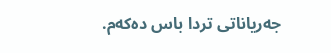جه‌ریاناتی تردا باس ده‌که‌م.